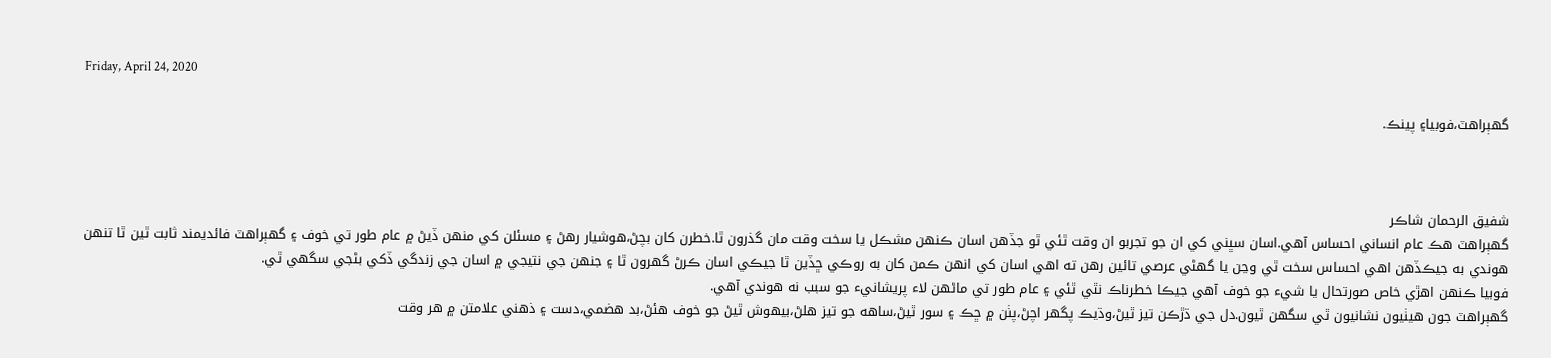Friday, April 24, 2020

گھٻراهٽ،فوبيا۽ پينڪ.



شفيق الرحمان شاڪر
گھٻراهٽ هڪ عام انساني احساس آهي.اسان سڀني کي ان جو تجربو ان وقت ٿئي ٿو جڏهن اسان ڪنهن مشڪل يا سخت وقت مان گذرون ٿا.خطرن کان بچڻ،هوشيار رهڻ ۽ مسئلن کي منهن ڏيڻ ۾ عام طور تي خوف ۽ گھٻراهٽ فائديمند ثابت ٿين ٿا تنهن هوندي به جيڪڏهن اهي احساس سخت ٿي وڃن يا گھڻي عرصي تائين رهن ته اهي اسان کي انهن ڪمن کان به روڪي ڇڏين ٿا جيڪي اسان ڪرڻ گھرون ٿا ۽ جنهن جي نتيجي ۾ اسان جي زندگي ڏکي بڻجي سگھي ٿي.
فوبيا ڪنهن اهڙي خاص صورتحال يا شيء جو خوف آهي جيڪا خطرناڪ نٿي ٿئي ۽ عام طور تي ماڻهن لاء پريشانيء جو سبب نه هوندي آهي.
گھٻراهٽ جون هيٺيون نشانيون ٿي سگھن ٿيون.دل جي ڌڙڪن تيز ٿيڻ،وڌيڪ پگھر اچڻ،پٺن ۾ ڇڪ ۽ سور ٿيڻ،ساهه جو تيز هلڻ،بيهوش ٿيڻ جو خوف هئڻ،بد هضمي،دست ۽ ذهني علامتن ۾ هر وقت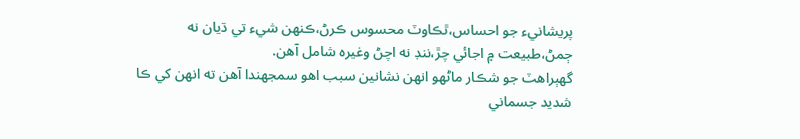پريشانيء جو احساس،ٿڪاوٽ محسوس ڪرڻ،ڪنهن شيء تي ڌيان نه ڄمڻ،طبيعت ۾ اجائي چڙ،ننڊ نه اچڻ وغيره شامل آهن.
گھٻراهٽ جو شڪار ماڻهو انهن نشانين سبب اهو سمجھندا آهن ته انهن کي ڪا  شديد جسماني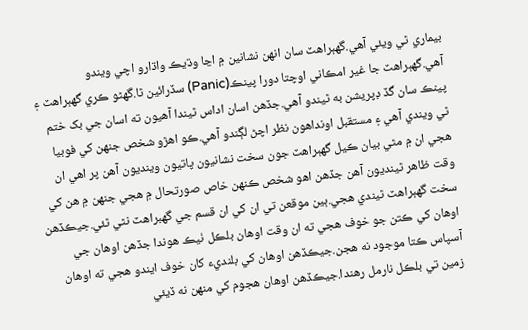بيماري ٿي ويئي آهي.گھٻراهٽ سان انهن نشانين ۾ اڃا وڌيڪ واڌارو اچي ويندو آهي.گھٻراهٽ جا غير امڪاني اوچتا دورا پينڪ(Panic) سڏرائين ٿا.گھڻو ڪري گھٻراهٽ ۽ پينڪ سان گڏ ڊپريشن به ٿيندو آهي.جڏهن اسان اداس ٿيندا آهيون ته اسان جي بک ختم ٿي ويندي آهي ۽ مستقبل اونداهون نظر اچڻ لڳندو آهي.ڪو اهڙو شخص جنهن کي فوبيا هجي ان ۾ مٿي بيان ڪيل گھٻراهٽ جون سخت نشانيون پاتيون وينديون آهن پر اهي ان وقت ظاهر ٿينديون آهن جڏهن اهو شخص ڪنهن خاص صورتحال ۾ هجي جنهن ۾ هن کي سخت گھٻراهٽ ٿيندي هجي.ٻين موقعن تي ان کي ان قسم جي گھبراهٽ نٿي ٿئي.جيڪڏهن اوهان کي ڪتن جو خوف هجي ته ان وقت اوهان بلڪل ٺيڪ هوندا جڏهن اوهان جي آسپاس ڪتا موجود نه هجن.جيڪڏهن اوهان کي بلنديء کان خوف ايندو هجي ته اوهان زمين تي بلڪل نارمل رهندا.جيڪڏهن اوهان هجوم کي منهن نه ڏيئي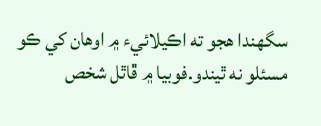سگھندا هجو ته اڪيلائيء ۾ اوهان کي ڪو مسئلو نه ٿيندو.فوبيا ۾ ڦاٿل شخص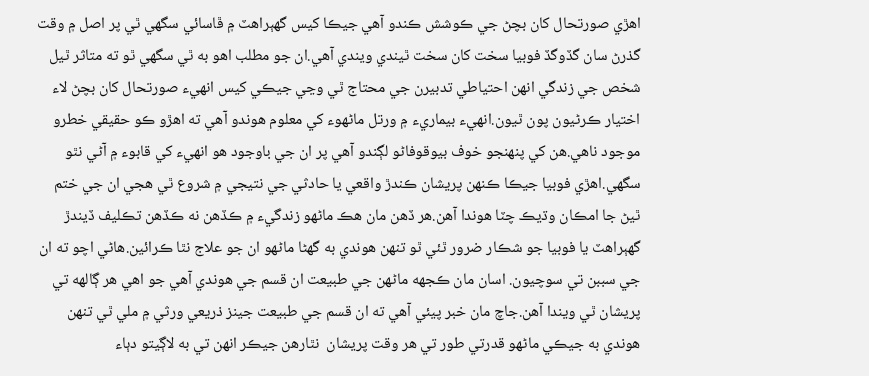اهڙي صورتحال کان بچڻ جي ڪوشش ڪندو آهي جيڪا کيس گھٻراهٽ ۾ ڦاسائي سگھي ٿي پر اصل ۾ وقت گذرڻ سان گڏوگڏ فوبيا سخت کان سخت ٿيندي ويندي آهي.ان جو مطلب اهو به ٿي سگھي ٿو ته متاثر ٿيل شخص جي زندگي انهن احتياطي تدبيرن جي محتاج ٿي وڃي جيڪي کيس انهيء صورتحال کان بچڻ لاء اختيار ڪرڻيون پون ٿيون.انهيء بيماريء ۾ ورتل ماڻهوء کي معلوم هوندو آهي ته اهڙو ڪو حقيقي خطرو موجود ناهي.هن کي پنهنجو خوف بيوقوفاڻو لڳندو آهي پر ان جي باوجود هو انهيء کي قابوء ۾ آڻي نٿو سگھي.اهڙي فوبيا جيڪا ڪنهن پريشان ڪندڙ واقعي يا حادثي جي نتيجي ۾ شروع ٿي هجي ان جي ختم ٿيڻ جا امڪان وڌيڪ چٽا هوندا آهن.هر ڏهن مان هڪ ماڻهو زندگيء ۾ ڪڏهن نه ڪڏهن تڪليف ڏيندڙ گھٻراهٽ يا فوبيا جو شڪار ضرور ٿئي ٿو تنهن هوندي به گھڻا ماڻهو ان جو علاج نٿا ڪرائين.هاڻي اچو ته ان جي سببن تي سوچيون. اسان مان ڪجهه ماڻهن جي طبيعت ان قسم جي هوندي آهي جو اهي هر ڳالهه تي پريشان ٿي ويندا آهن.جاچ مان خبر پيئي آهي ته ان قسم جي طبيعت جينز ذريعي ورثي ۾ ملي ٿي تنهن هوندي به جيڪي ماڻهو قدرتي طور تي هر وقت پريشان  نٿارهن جيڪر انهن تي به لاڳيتو دٻاء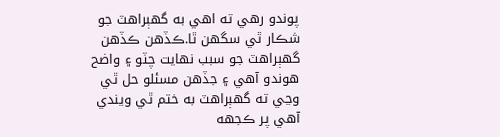پوندو رهي ته اهي به گھٻراهٽ جو شڪار ٿي سگھن ٿا.ڪڏهن ڪڏهن گھٻراهٽ جو سبب نهايت چٽو ۽ واضح هوندو آهي ۽ جڏهن مسئلو حل ٿي وڃي ته گھٻراهٽ به ختم ٿي ويندي آهي پر ڪجهه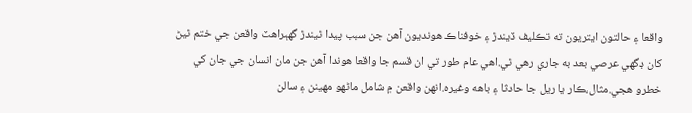واقعا ۽ حالتون ايتريون ته تڪليف ڏيندڙ ۽ خوفناڪ هونديون آهن جن سبب پيدا ٿيندڙ گھٻراهٽ واقعن جي ختم ٿيڻ کان ڊگھي عرصي بعد به جاري رهي ٿي.اهي عام طور تي ان قسم جا واقعا هوندا آهن جن مان انسان جي جان کي خطرو هجي.مثال،ڪار يا ريل جا حادثا ۽ باهه وغيره.انهن واقعن ۾ شامل ماڻهو مهينن ۽ سالن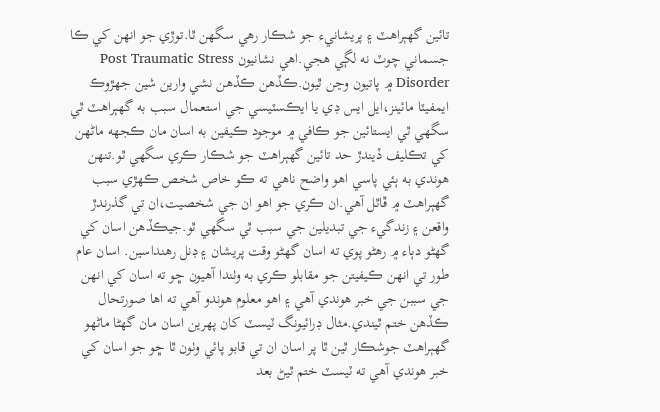تائين گھٻراهٽ ۽ پريشانيء جو شڪار رهي سگھن ٿا.توڙي جو انهن کي ڪا جسماني چوٽ نه لڳي هجي.اهي نشانيون Post Traumatic Stress Disorder ۾ پاتيون وڃن ٿيون.ڪڏهن ڪڏهن نشي وارين شين جهڙوڪ ايمفيٽا مائينز،ايل ايس ڊي يا ايڪسٽيسي جي استعمال سبب به گھٻراهٽ ٿي سگھي ٿي ايستائين جو ڪافي ۾ موجود ڪيفين به اسان مان ڪجهه ماڻهن کي تڪليف ڏيندڙ حد تائين گھٻراهٽ جو شڪار ڪري سگھي ٿو.تنهن هوندي به ٻئي پاسي اهو واضح ناهي ته ڪو خاص شخص ڪهڙي سبب گھٻراهٽ ۾ ڦاٿل آهي.ان ڪري جو اهو ان جي شخصيت،ان تي گذرندڙ واقعن ۽ زندگيء جي تبديلين جي سبب ٿي سگھي ٿو.جيڪڏهن اسان کي گھڻو دٻاء ۾ رهڻو پوي ته اسان گھڻو وقت پريشان ۽ ڊنل رهنداسين. اسان عام طور تي انهن ڪيفيتن جو مقابلو ڪري به وٺندا آهيون ڇو ته اسان کي انهن جي سببن جي خبر هوندي آهي ۽ اهو معلوم هوندو آهي ته اها صورتحال ڪڏهن ختم ٿيندي.مثال ڊرائيونگ ٽيسٽ کان پهرين اسان مان گھڻا ماڻهو گھٻراهٽ جوشڪار ٿين ٿا پر اسان ان تي قابو پائي وٺون ٿا ڇو جو اسان کي خبر هوندي آهي ته ٽيسٽ ختم ٿيڻ بعد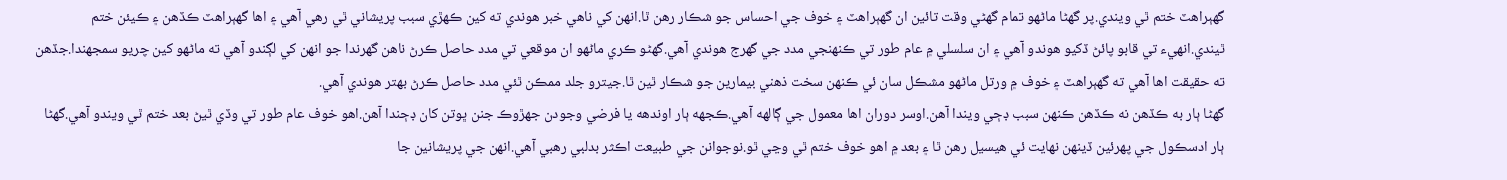گھٻراهٽ ختم ٿي ويندي.پر گھڻا ماڻهو تمام گھڻي وقت تائين ان گھٻراهٽ ۽ خوف جي احساس جو شڪار رهن ٿا.انهن کي ناهي خبر هوندي ته کين ڪهڙي سبب پريشاني ٿي رهي آهي ۽ اها گھٻراهٽ ڪڏهن ۽ ڪيئن ختم ٿيندي.انهيء تي قابو پائڻ ڏکيو هوندو آهي ۽ ان سلسلي ۾ عام طور تي ڪنهنجي مدد جي گھرج هوندي آهي.گھڻو ڪري ماڻهو ان موقعي تي مدد حاصل ڪرڻ ناهن گھرندا جو انهن کي لڳندو آهي ته ماڻهو کين چريو سمجھندا.جڏهن ته حقيقت اها آهي ته گھٻراهٽ ۽ خوف ۾ ورتل ماڻهو مشڪل سان ئي ڪنهن سخت ذهني بيمارين جو شڪار ٿين ٿا.جيترو جلد ممڪن ٿئي مدد حاصل ڪرڻ بهتر هوندي آهي.
گھڻا ٻار به ڪڏهن نه ڪڏهن ڪنهن سبب ڊڄي ويندا آهن.اوسر دوران اها معمول جي ڳالهه آهي.ڪجهه ٻار اوندهه يا فرضي وجودن جهڙوڪ جنن ڀوتن کان ڊڄندا آهن.اهو خوف عام طور تي وڏي ٿيڻ بعد ختم ٿي ويندو آهي.گھڻا ٻار ادسڪول جي پهرئين ڏينهن نهايت ئي هيسيل رهن ٿا ۽ بعد ۾ اهو خوف ختم ٿي وڃي ٿو.نوجوانن جي طبيعت اڪثر بدلبي رهبي آهي.انهن جي پريشانين جا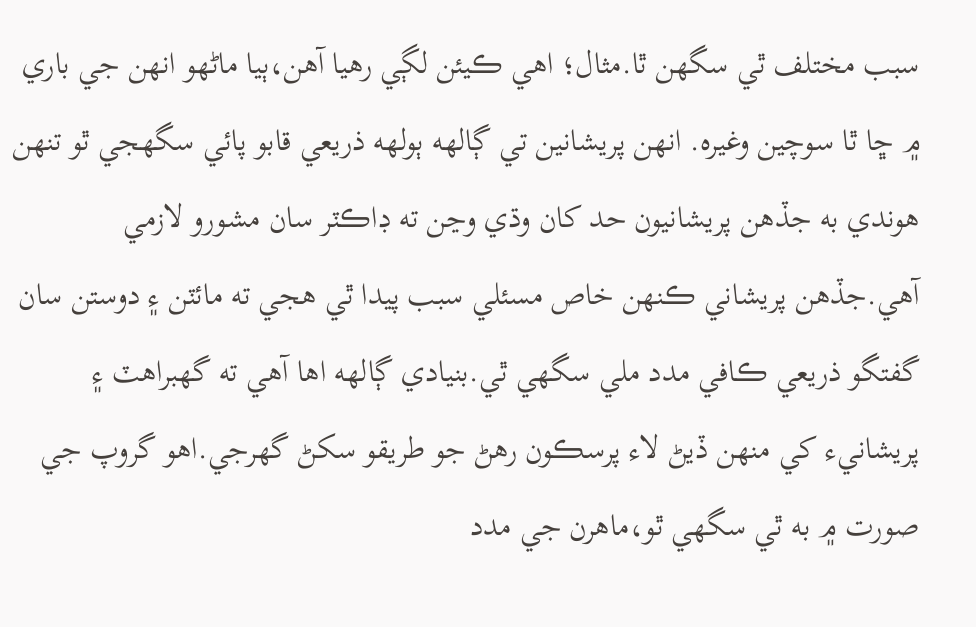سبب مختلف ٿي سگھن ٿا.مثال؛ اهي ڪيئن لڳي رهيا آهن،ٻيا ماڻهو انهن جي باري ۾ ڇا ٿا سوچين وغيره. انهن پريشانين تي ڳالهه ٻولهه ذريعي قابو پائي سگھجي ٿو تنهن هوندي به جڏهن پريشانيون حد کان وڌي وڃن ته ڊاڪٽر سان مشورو لازمي آهي.جڏهن پريشاني ڪنهن خاص مسئلي سبب پيدا ٿي هجي ته مائٽن ۽ دوستن سان گفتگو ذريعي ڪافي مدد ملي سگھي ٿي.بنيادي ڳالهه اها آهي ته گھبراهٽ ۽ پريشانيء کي منهن ڏيڻ لاء پرسڪون رهڻ جو طريقو سکڻ گھرجي.اهو گروپ جي صورت ۾ به ٿي سگھي ٿو،ماهرن جي مدد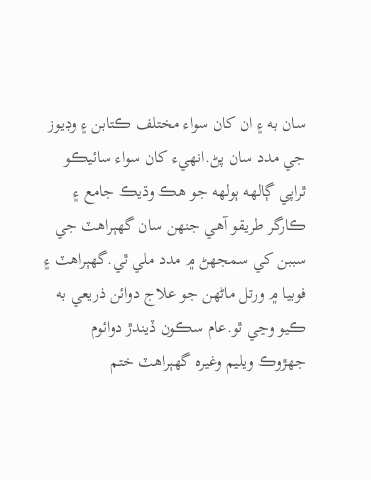سان به ۽ ان کان سواء مختلف ڪتابن ۽ وڊيوز جي مدد سان پڻ.انهيء کان سواء سائيڪو ٿراپي ڳالهه ٻولهه جو هڪ وڌيڪ جامع ۽ ڪارگر طريقو آهي جنهن سان گھٻراهٽ جي سببن کي سمجھڻ ۾ مدد ملي ٿي.گھٻراهٽ ۽ فوبيا ۾ ورتل ماڻهن جو علاج دوائن ذريعي به ڪيو وڃي ٿو.عام سڪون ڏيندڙ دوائوم جهڙوڪ ويليم وغيره گھٻراهٽ ختم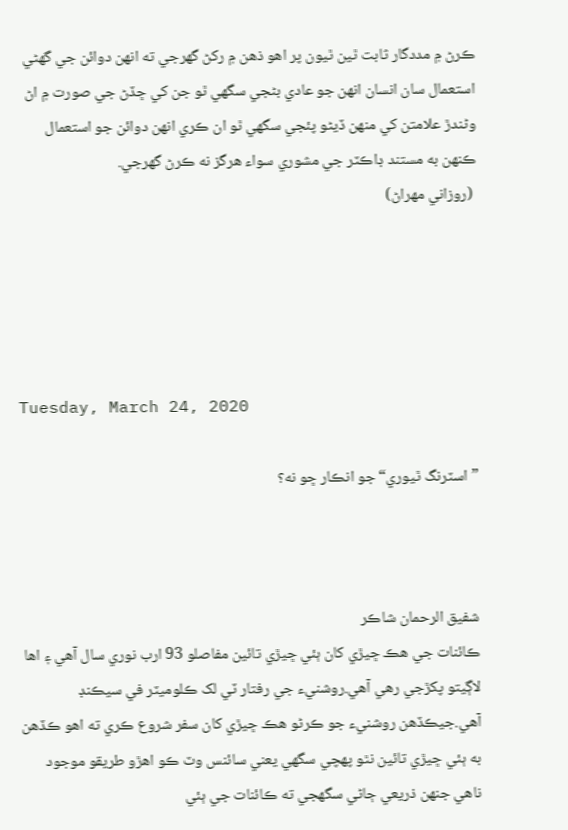ڪرڻ ۾ مددگار ثابت ٿين ٿيون پر اهو ذهن ۾ رکڻ گھرجي ته انهن دوائن جي گھڻي استعمال سان انسان انهن جو عادي بڻجي سگھي ٿو جن کي ڇڏڻ جي صورت ۾ اڻ وڻندڙ علامتن کي منهن ڏيڻو پئجي سگھي ٿو ان ڪري انهن دوائن جو استعمال ڪنهن به مستند ڊاڪٽر جي مشوري سواء هرگز نه ڪرڻ گھرجي.
 (روزاني مهراڻ)





Tuesday, March 24, 2020

”اسٽرنگ ٿيوري“ جو انڪار ڇو نه؟



شفيق الرحمان شاڪر
ڪائنات جي هڪ ڇيڙي کان ٻئي ڇيڙي تائين مفاصلو 93 ارب نوري سال آهي ۽ اها لاڳيتو پکڙجي رهي آهي.روشنيء جي رفتار ٽي لک ڪلوميٽر في سيڪنڊ آهي.جيڪڏهن روشنيء جو ڪرڻو هڪ ڇيڙي کان سفر شروع ڪري ته اهو ڪڏهن به ٻئي ڇيڙي تائين نٿو پهچي سگھي يعني سائنس وٽ ڪو اهڙو طريقو موجود ناهي جنهن ذريعي ڄاڻي سگھجي ته ڪائنات جي ٻئي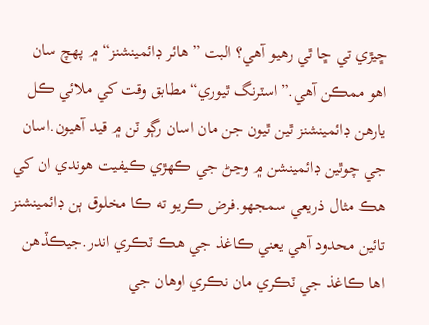ڇيڙي تي ڇا ٿي رهيو آهي؟ البت ”هائر ڊائمينشنز“ ۾ پهچ سان اهو ممڪن آهي.”اسٽرنگ ٿيوري“ مطابق وقت کي ملائي ڪل يارهن ڊائمينشنز ٿين ٿيون جن مان اسان رڳو ٽن ۾ قيد آهيون.اسان جي چوٿين ڊائمينشن ۾ وڃڻ جي ڪهڙي ڪيفيت هوندي ان کي هڪ مثال ذريعي سمجهو.فرض ڪريو ته ڪا مخلوق ٻن ڊائمينشنز تائين محدود آهي يعني ڪاغذ جي هڪ ٽڪري اندر.جيڪڏهن اها ڪاغذ جي ٽڪري مان نڪري اوهان جي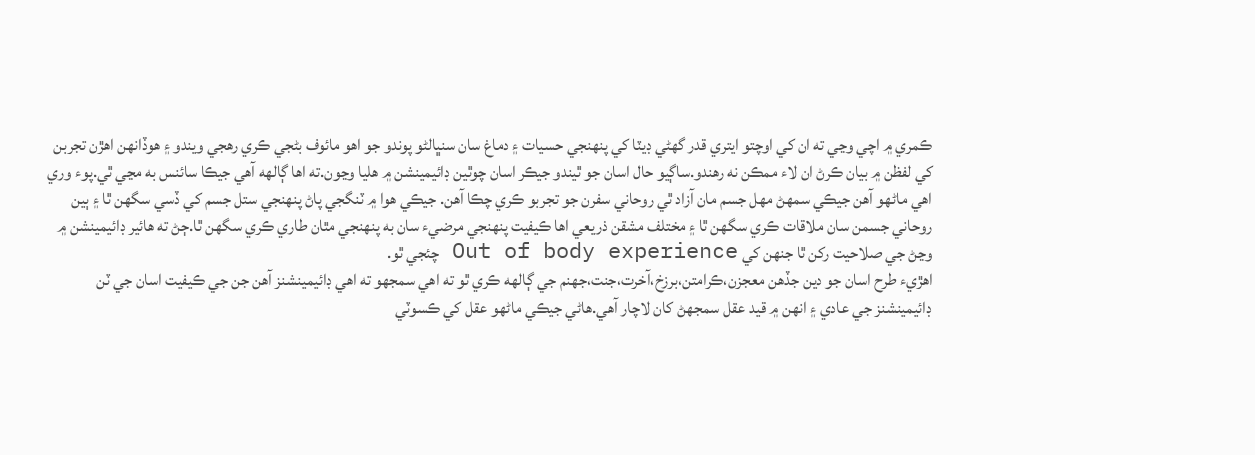ڪمري ۾ اچي وڃي ته ان کي اوچتو ايتري قدر گھڻي ڊيٽا کي پنهنجي حسيات ۽ دماغ سان سنڀالڻو پوندو جو اهو مائوف بڻجي ڪري رهجي ويندو ۽ هوڏانهن اهڙن تجربن کي لفظن ۾ بيان ڪرڻ ان لاء ممڪن نه رهندو.ساڳيو حال اسان جو ٿيندو جيڪر اسان چوٿين ڊائيمينشن ۾ هليا وڃون.ته اها ڳالهه آهي جيڪا سائنس به مڃي ٿي.پوء وري اهي ماڻهو آهن جيڪي سمهڻ مهل جسم مان آزاد ٿي روحاني سفرن جو تجربو ڪري چڪا آهن. جيڪي هوا ۾ ٽنگجي پاڻ پنهنجي ستل جسم کي ڏسي سگھن ٿا ۽ ٻين روحاني جسمن سان ملاقات ڪري سگھن ٿا ۽ مختلف مشقن ذريعي اها ڪيفيت پنهنجي مرضيء سان به پنهنجي مٿان طاري ڪري سگھن ٿا.ڄڻ ته هائير ڊائيمينشن ۾ وڃڻ جي صلاحيت رکن ٿا جنهن کي Out of body experience چئجي ٿو.
اهڙيء طرح اسان جو دين جڏهن معجزن،ڪرامتن،برزخ،آخرت،جنت،جهنم جي ڳالهه ڪري ٿو ته اهي سمجھو ته اهي ڊائيمينشنز آهن جن جي ڪيفيت اسان جي ٽن ڊائيمينشنز جي عادي ۽ انهن ۾ قيد عقل سمجھڻ کان لاچار آهي.هاڻي جيڪي ماڻهو عقل کي ڪسوٽي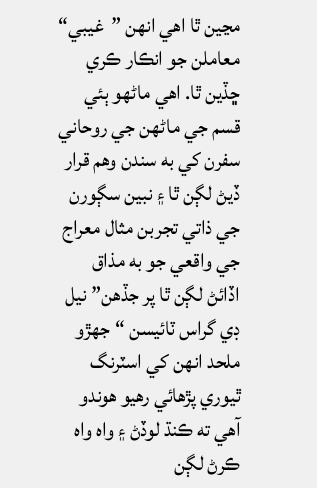مڃين ٿا اهي انهن ”غيبي“ معاملن جو انڪار ڪري ڇڏين ٿا. اهي ماڻهو ٻئي قسم جي ماڻهن جي روحاني سفرن کي به سندن وهم قرار ڏيڻ لڳن ٿا ۽ نبين سڳورن جي ذاتي تجربن مثال معراج جي واقعي جو به مذاق اڏائڻ لڳن ٿا پر جڏهن” نيل ڊي گراس ٽائيسن “ جهڙو ملحد انهن کي اسٽرنگ ٿيوري پڙهائي رهيو هوندو آهي ته ڪنڌ لوڏڻ ۽ واه واه ڪرڻ لڳن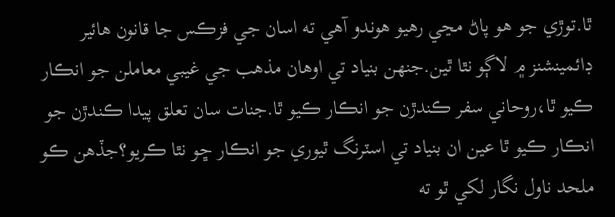ٿا.توڙي جو هو پاڻ مڃي رهيو هوندو آهي ته اسان جي فزڪس جا قانون هائير ڊائمينشنز ۾ لاڳو نٿا ٿين.جنهن بنياد تي اوهان مذهب جي غيبي معاملن جو انڪار ڪيو ٿا،روحاني سفر ڪندڙن جو انڪار ڪيو ٿا.جنات سان تعلق پيدا ڪندڙن جو انڪار ڪيو ٿا عين ان بنياد تي اسٽرنگ ٿيوري جو انڪار ڇو نٿا ڪريو؟جڏهن ڪو ملحد ناول نگار لکي ٿو ته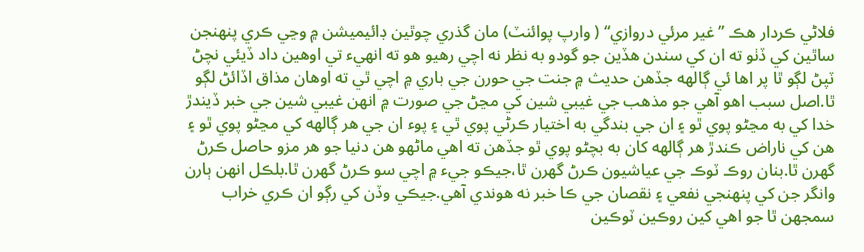فلاڻي ڪردار هڪ ”غير مرئي دروازي“ ( وارپ پوائنٽ) مان گذري چوٿين ڊائيميشن ۾ وڃي ڪري پنهنجن ساٿين کي ڏٺو ته ان کي سندن هڏين جو گودو به نظر نه اچي رهيو هو ته انهيء تي اوهين داد ڏيئي نچڻ ٽپڻ لڳو ٿا پر اها ئي ڳالهه جڏهن حديث ۾ جنت جي حورن جي باري ۾ اچي ٿي ته اوهان مذاق اڏائڻ لڳو ٿا.اصل سبب اهو آهي جو مذهب جي غيبي شين کي مڃڻ جي صورت ۾ انهن غيبي شين جي خبر ڏيندڙ خدا کي به مڃڻو پوي ٿو ۽ ان جي بندگي به اختيار ڪرڻي پوي ٿي ۽ پوء ان جي هر ڳالهه کي مڃڻو پوي ٿو ۽ هن کي ناراض ڪندڙ هر ڳالهه کان به بچڻو پوي ٿو جڏهن ته اهي ماڻهو هن دنيا جو هر مزو حاصل ڪرڻ گھرن ٿا.بنان روڪ ٽوڪ جي عياشيون ڪرڻ گھرن ٿا،جيڪو جيء ۾ اچي سو ڪرڻ گھرن ٿا.بلڪل انهن ٻارن وانگر جن کي پنهنجي نفعي ۽ نقصان جي ڪا خبر نه هوندي آهي.جيڪي وڏن کي رڳو ان ڪري خراب سمجھن ٿا جو اهي کين روڪين ٽوڪين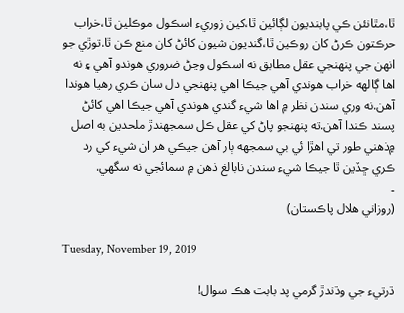ٿا،مٿانئن ڪي پابنديون لڳائين ٿا،کين زوريء اسڪول موڪلين ٿا،خراب حرڪتون ڪرڻ کان روڪين ٿا،گنديون شيون کائڻ کان منع ڪن ٿا.توڙي جو انهن جي پنهنجي عقل مطابق نه اسڪول وڃڻ ضروري هوندو آهي ۽ نه اها ڳالهه خراب هوندي آهي جيڪا اهي پنهنجي دل سان ڪري رهيا هوندا آهن.نه وري سندن نظر ۾ اها شيء گندي هوندي آهي جيڪا اهي کائڻ پسند ڪندا آهن.ته پنهنجو پاڻ کي عقل ڪل سمجھندڙ ملحدين به اصل ۾ذهني طور تي اهڙا ئي بي سمجھه ٻار آهن جيڪي هر ان شيء کي رد ڪري ڇڏين ٿا جيڪا شيء سندن نابالغ ذهن ۾ سمائجي نه سگھي.
۔
(روزاني هلال پاڪستان)

Tuesday, November 19, 2019

ڌرتيء جي وڌندڙ گرمي پد بابت هڪ سوال!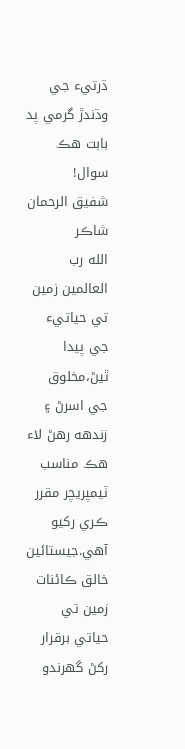ڌرتيء جي وڌندڙ گرمي پد بابت هڪ سوال!
شفيق الرحمان شاڪر
الله رب العالمين زمين تي حياتيء جي پيدا ٿيڻ،مخلوق جي اسرڻ ۽ زندهه رهڻ لاء هڪ مناسب ٽيمپريچر مقرر ڪري رکيو آهي.جيستائين خالق ڪائنات زمين تي حياتي برقرار رکڻ گھرندو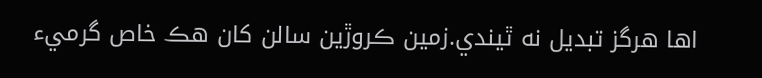اها هرگز تبديل نه ٿيندي.زمين ڪروڙين سالن کان هڪ خاص گرميء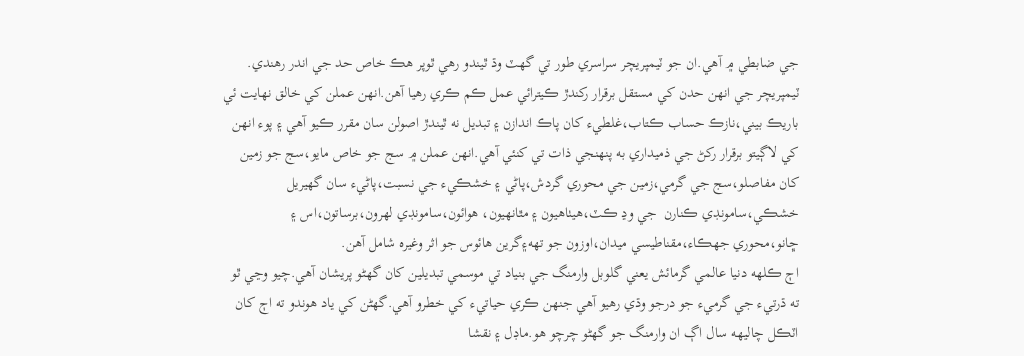جي ضابطي ۾ آهي.ان جو ٽيمپريچر سراسري طور تي گھٽ وڌ ٿيندو رهي ٿوپر هڪ خاص حد جي اندر رهندي. ٽيمپريچر جي انهن حدن کي مستقل برقرار رکندڙ ڪيترائي عمل ڪم ڪري رهيا آهن.انهن عملن کي خالق نهايت ئي باريڪ بيني،نازڪ حساب ڪتاب،غلطيء کان پاڪ اندازن ۽ تبديل نه ٿيندڙ اصولن سان مقرر ڪيو آهي ۽ پوء انهن کي لاڳيتو برقرار رکڻ جي ذميداري به پنهنجي ذات تي کنئي آهي.انهن عملن ۾ سج جو خاص مايو،سج جو زمين کان مفاصلو،سج جي گرمي،زمين جي محوري گردش،پاڻي ۽ خشڪيء جي نسبت،پاڻيء سان گھيريل خشڪي،سامونڊي ڪنارن  جي وڍ ڪٽ،هيٺاهيون ۽ مٿانهيون، هوائون،سامونڊي لهرون،برساتون،اس ۽ ڇانو،محوري جھڪاء،مقناطيسي ميدان،اوزون جو تهه۽گرين هائوس جو اثر وغيره شامل آهن.
اڄ ڪلهه دنيا عالمي گرمائش يعني گلوبل وارمنگ جي بنياد تي موسمي تبديلين کان گھڻو پريشان آهي.چيو وڃي ٿو ته ڌرتيء جي گرميء جو درجو وڌي رهيو آهي جنهن ڪري حياتيء کي خطرو آهي.گھڻن کي ياد هوندو ته اڄ کان اٽڪل چاليهه سال اڳ ان وارمنگ جو گھڻو چرچو هو.ماڊل ۽ نقشا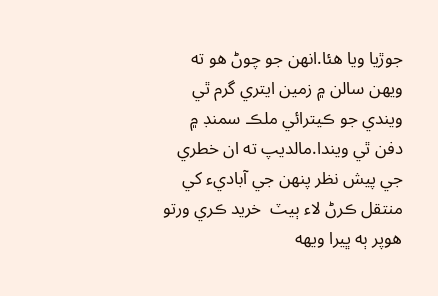جوڙيا ويا هئا.انهن جو چوڻ هو ته ويهن سالن ۾ زمين ايتري گرم ٿي ويندي جو ڪيترائي ملڪ سمنڊ ۾ دفن ٿي ويندا.مالديپ ته ان خطري جي پيش نظر پنهن جي آباديء کي منتقل ڪرڻ لاء ٻيٽ  خريد ڪري ورتو هوپر ٻه ڀيرا ويهه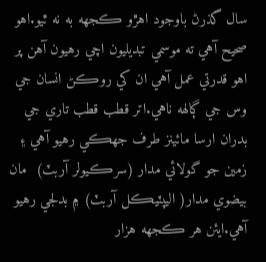سال گذرڻ باوجود اهڙو ڪجهه به نه ٿيو.اهو صحيح آهي ته موسمي تبديليون اچي رهيون آهن پر اهو قدرتي عمل آهي ان کي روڪڻ انسان جي وس جي ڳالهه ناهي.اتر قطب قطب تاري جي بدران ارسا مائينز طرف جھڪي رهيو آهي ۽ زمين جو گولائي مدار (سرڪيولر آربٽ)  مان بيضوي مدار( اليپٽيڪل آربٽ) ۾ بدلجي رهيو آهي.ايئن هر ڪجهه هزار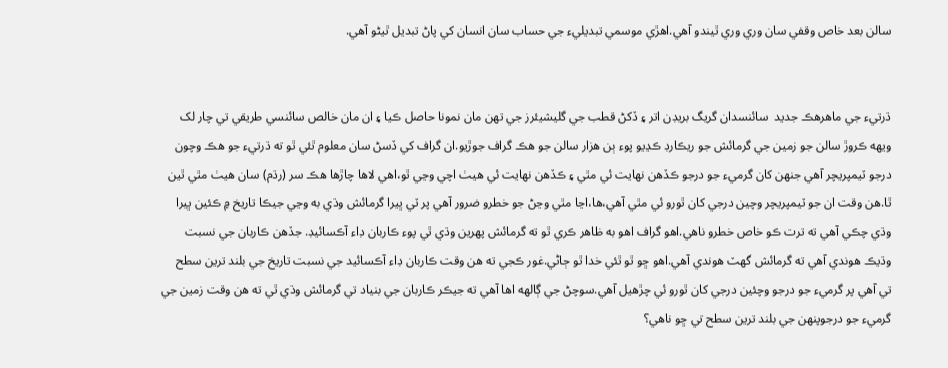سالن بعد خاص وقفي سان وري وري ٿيندو آهي.اهڙي موسمي تبديليء جي حساب سان انسان کي پاڻ تبديل ٿيڻو آهي.


ڌرتيء جي ماهرهڪ جديد  سائنسدان گريگ بريڊن اتر ۽ ڏکڻ قطب جي گليشيئرز جي تهن مان نمونا حاصل ڪيا ۽ ان مان خالص سائنسي طريقي تي چار لک ويهه ڪروڙ سالن جو زمين جي گرمائش جو ريڪارڊ ڪڍيو پوء ٻن هزار سالن جو هڪ گراف جوڙيو.ان گراف کي ڏسڻ سان معلوم ٿئي ٿو ته ڌرتيء جو هڪ وچون درجو ٽيمپريچر آهي جنهن کان گرميء جو درجو ڪڏهن نهايت ئي مٿي ۽ ڪڏهن نهايت ئي هيٺ اچي وڃي ٿو،اهي لاها چاڙها هڪ سر (رڌم) سان هيٺ مٿي ٿين ٿا.هن وقت ان جو ٽيمپريچر وچين درجي کان ٿورو ئي مٿي آهي،ها،اڃا مٿي وڃڻ جو خطرو ضرور آهي پر ٽي ڀيرا گرمائش وڌي به وڃي جيڪا تاريخ ۾ ڪئين ڀيرا وڌي چڪي آهي ته ترت ڪو خاص خطرو ناهي.اهو گراف اهو به ظاهر ڪري ٿو ته گرمائش پهرين وڌي ٿي پوء ڪاربان ڊاء آڪسائيڊ. جڏهن ڪاربان جي نسبت وڌيڪ هوندي آهي ته گرمائش گھٽ هوندي آهي.اهو ڇو ٿو ٿئي خدا ٿو ڄاڻي.غور ڪجي ته هن وقت ڪاربان ڊاء آڪسائيد جي نسبت تاريخ جي بلند ترين سطح تي آهي پر گرميء جو درجو وچئين درجي کان ٿورو ئي چڙهيل آهي.سوچڻ جي ڳالهه اها آهي ته جيڪر ڪاربان جي بنياد تي گرمائش وڌي ٿي ته هن وقت زمين جي گرميء جو درجوپنهن جي بلند ترين سطح تي ڇو ناهي؟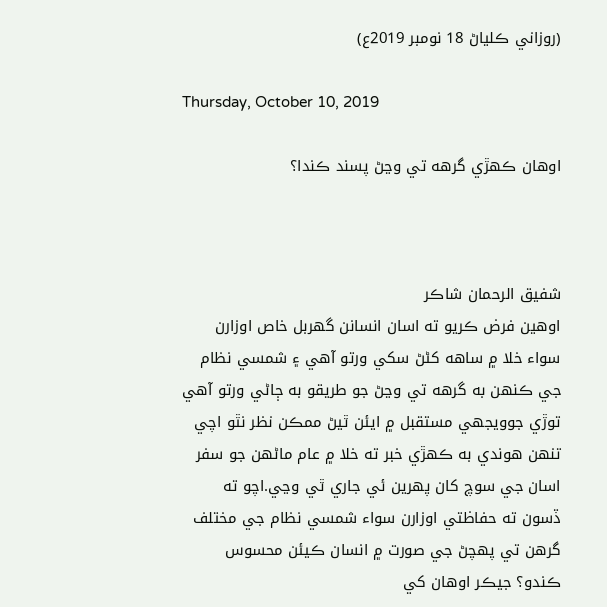(روزاني ڪلياڻ 18 نومبر 2019ع)

Thursday, October 10, 2019

اوهان ڪهڙي گرهه تي وڃڻ پسند ڪندا؟



شفيق الرحمان شاڪر
اوهين فرض ڪريو ته اسان انسانن گھربل خاص اوزارن سواء خلا ۾ ساهه کڻڻ سکي ورتو آهي ۽ شمسي نظام جي ڪنهن به گرهه تي وڃڻ جو طريقو به ڄاڻي ورتو آهي توڙي جوويجھي مستقبل ۾ ايئن ٿيڻ ممڪن نظر نٿو اچي تنهن هوندي به ڪهڙي خبر ته خلا ۾ عام ماڻهن جو سفر اسان جي سوچ کان پهرين ئي جاري ٿي وڃي.اچو ته ڏسون ته حفاظتي اوزارن سواء شمسي نظام جي مختلف گرهن تي پهچڻ جي صورت ۾ انسان ڪيئن محسوس ڪندو؟ جيڪر اوهان کي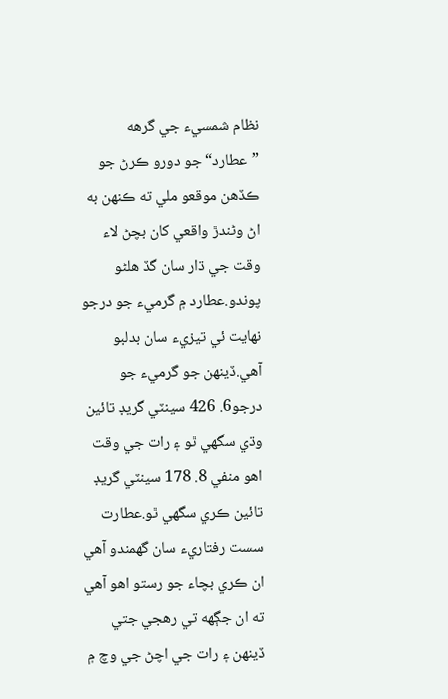نظام شمسيء جي گرهه ”عطارد“ جو دورو ڪرڻ جو ڪڏهن موقعو ملي ته ڪنهن به اڻ وڻندڙ واقعي کان بچڻ لاء وقت جي ڌار سان گڏ هلڻو پوندو.عطارد ۾ گرميء جو درجو نهايت ئي تيزيء سان بدلبو آهي.ڏينهن جو گرميء جو درجو6. 426 سينٽي گريڊ تائين وڌي سگھي ٿو ۽ رات جي وقت اهو منفي 8. 178 سينٽي گريڊ تائين ڪري سگھي ٿو.عطارت سست رفتاريء سان گھمندو آهي ان ڪري بچاء جو رستو اهو آهي ته ان جڳهه تي رهجي جتي ڏينهن ۽ رات جي اچڻ جي وچ ۾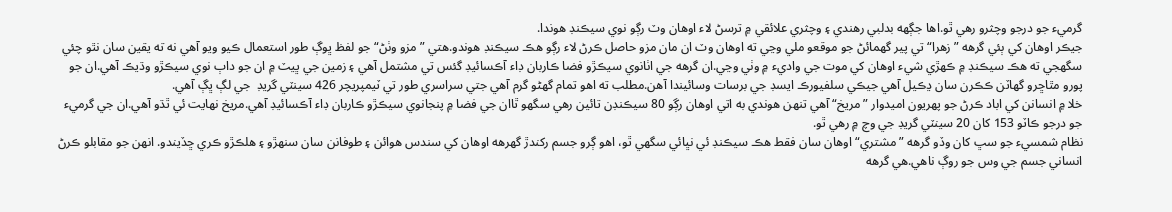گرميء جو درجو وچثرو رهي ٿو.اها جڳهه بدلبي رهندي ۽ وچثري علائقي ۾ ترسڻ لاء اوهان وٽ رڳو نوي سيڪنڊ هوندا.
جيڪر اوهان کي ٻئي گرهه ”زهرا“ تي پير گھمائڻ جو موقعو ملي وڃي ته اوهان وٽ ان مان مزو حاصل ڪرڻ لاء رڳو هڪ سيڪنڊ هوندو.هتي ”مزو وٺڻ“ جو لفظ ڀوڳ طور استعمال ڪيو ويو آهي نه ته يقين سان نٿو چئي سگھجي ته هڪ سيڪنڊ ۾ ڪهڙي شيء اوهان کي موت جي واديء ۾ وٺي وڃي.ان گرهه جي اٺانوي سيڪڙو فضا ڪاربان ڊاء آڪسائيڊ گئس تي مشتمل آهي ۽ زمين جي ڀيٽ ۾ ان جو داٻ نوي سيڪڙو وڌيڪ آهي.ان جو پورو مٿاڇرو گھاٽن ڪڪرن سان ڍڪيل آهي جيڪي سلفيورڪ ايسڊ جي برسات وسائيندا آهن.مطلب ته اهو تمام گھڻو گرم آهي جتي سراسري طور تي ٽيمپريچر 426 سينٽي گريڊ  جي لڳ ڀڳ آهي.
خلا ۾ انسانن کي اباد ڪرڻ جو پهريون اميدوار ”مريخ“ آهي تنهن هوندي به اتي اوهان رڳو 80 سيڪنڊن تائين رهي سگھو ٿاان جي فضا ۾ پنجانوي سيڪڙو ڪاربان ڊاء آڪسائيڊ آهي.مريخ نهايت ئي ٿڌو آهي.ان جي گرميء جو درجو ڪاٽو 153 کان 20 سينٽي گريڊ جي وچ ۾ رهي ٿو.
نظام شمسيء جو سڀ کان وڏو گرهه ”مشتري“ اوهان سان فقط هڪ سيڪنڊ ئي نڀائي سگھي ٿو، اهو ڳرو جسم رکندڙ گھرهه اوهان کي سندس هوائن ۽ طوفانن سان سنهڙو ۽ هلڪڙو ڪري ڇڏيندو. انهن جو مقابلو ڪرڻ انساني جسم جي وس جو روڳ ناهي.هي گرهه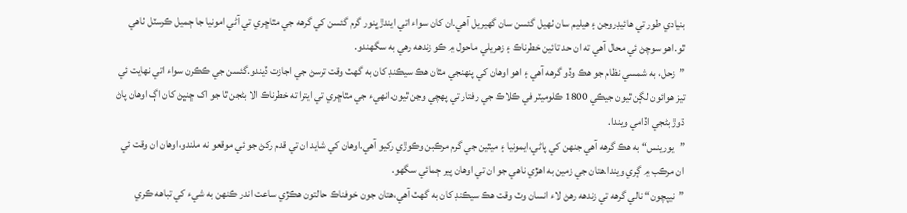بنيادي طور تي هائيڊروجن ۽ هيليم سان ٺهيل گئسن سان گھيريل آهي.ان کان سواء اتي ايندڙ ڀنور گرم گئسن کي گرهه جي مٿاڇري تي آڻي امونيا جا ڄميل ڪرسٽل ٺاهي ٿو.اهو سوچڻ ئي محال آهي ته ان حد تائين خطرناڪ ۽ زهريلي ماحول ۾ ڪو زندهه رهي به سگھندو.
”زحل، به شمسي نظام جو هڪ وڏو گرهه آهي ۽ اهو اوهان کي پنهنجي مٿان هڪ سيڪنڊ کان به گھٽ وقت ترسڻ جي اجازت ڏيندو.گئسن جي ڪڪرن سواء اتي نهايت ئي تيز هوائون لڳن ٿيون جيڪي 1800 ڪلوميٽر في ڪلاڪ جي رفتار تي پهچي وڃن ٿيون.انهيء جي مٿاڇري تي ايترا ته خطرناڪ الا بڻجن ٿا جو اک ڇنڀڻ کان اڳ اوهان پاڻ ڌوڙ بڻجي اڏامي ويندا.
”يورينس“ به هڪ گرهه آهي جنهن کي پاڻي،ايمونيا ۽ ميٿين جي گرم مرڪبن وڪوڙي رکيو آهي.اوهان کي شايد ان تي قدم رکڻ جو ئي موقعو نه ملندو،اوهان ان وقت ئي ان مرڪب ۾ ڳري ويندا.هتان جي زمين به اهڙي ناهي جو ان تي اوهان پير ڄمائي سگھو.
”نيپچون“ نالي گرهه تي زندهه رهڻ لاء انسان وٽ وقت هڪ سيڪنڊ کان به گھٽ آهي،هتان جون خوفناڪ حالتون هڪڙي ساعت اندر ڪنهن به شيء کي تباهه ڪري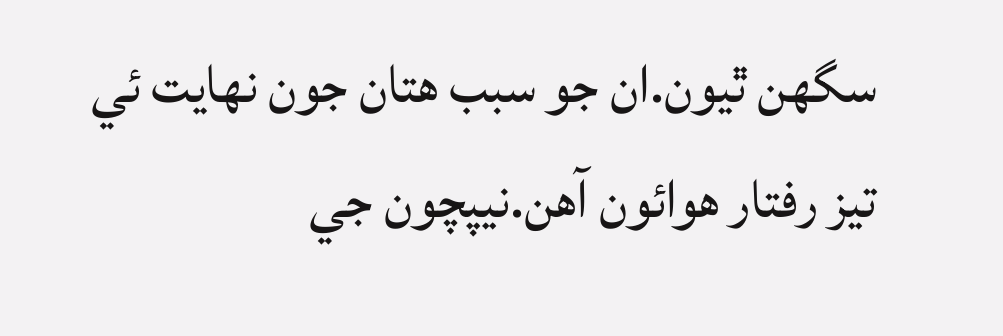سگھن ٿيون.ان جو سبب هتان جون نهايت ئي تيز رفتار هوائون آهن.نيپچون جي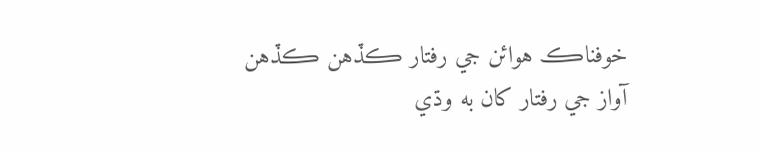خوفناڪ هوائن جي رفتار ڪڏهن ڪڏهن آواز جي رفتار کان به وڌي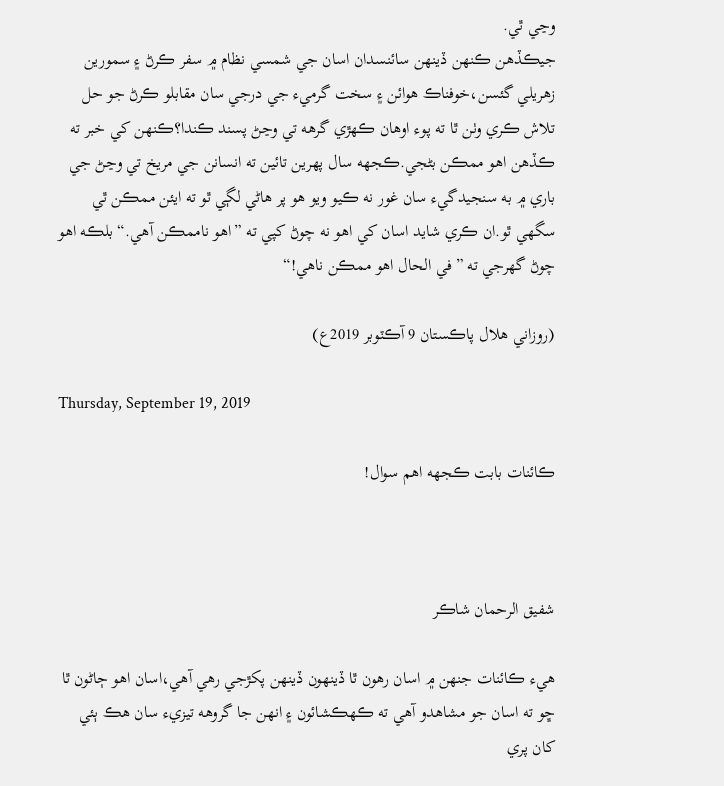وڃي ٿي.
جيڪڏهن ڪنهن ڏينهن سائنسدان اسان جي شمسي نظام ۾ سفر ڪرڻ ۽ سمورين زهريلي گئسن،خوفناڪ هوائن ۽ سخت گرميء جي درجي سان مقابلو ڪرڻ جو حل تلاش ڪري وٺن ٿا ته پوء اوهان ڪهڙي گرهه تي وڃڻ پسند ڪندا؟ڪنهن کي خبر ته ڪڏهن اهو ممڪن بڻجي.ڪجهه سال پهرين تائين ته انسانن جي مريخ تي وڃڻ جي باري ۾ به سنجيدگيء سان غور نه ڪيو ويو هو پر هاڻي لڳي ٿو ته ايئن ممڪن ٿي سگھي ٿو.ان ڪري شايد اسان کي اهو نه چوڻ کپي ته ”اهو ناممڪن آهي.“ بلڪه اهو چوڻ گھرجي ته ”في الحال اهو ممڪن ناهي!“

(روزاني هلال پاڪستان 9 آڪٽوبر 2019ع)

Thursday, September 19, 2019

ڪائنات بابت ڪجهه اهم سوال!



شفيق الرحمان شاڪر

هيء ڪائنات جنهن ۾ اسان رهون ٿا ڏينهون ڏينهن پکڙجي رهي آهي،اسان اهو ڄاڻون ٿا ڇو ته اسان جو مشاهدو آهي ته ڪهڪشائون ۽ انهن جا گروهه تيزيء سان هڪ ٻئي کان پري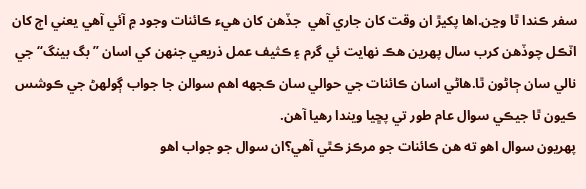سفر ڪندا ٿا وڃن.اها پکيڙ ان وقت کان جاري آهي  جڏهن کان هيء ڪائنات وجود ۾ آئي آهي يعني اڄ کان اٽڪل چوڏهن کرب سال پهرين هڪ نهايت ئي گرم ۽ ڪثيف عمل ذريعي جنهن کي اسان ”بگ بينگ“ جي نالي سان ڄاڻون ٿا.هاڻي اسان ڪائنات جي حوالي سان ڪجهه اهم سوالن جا جواب ڳولهڻ جي ڪوشس ڪيون ٿا جيڪي سوال عام طور تي پڇيا ويندا رهيا آهن.
پهريون سوال اهو ته هن ڪائنات جو مرڪز ڪٿي آهي؟ان سوال جو جواب اهو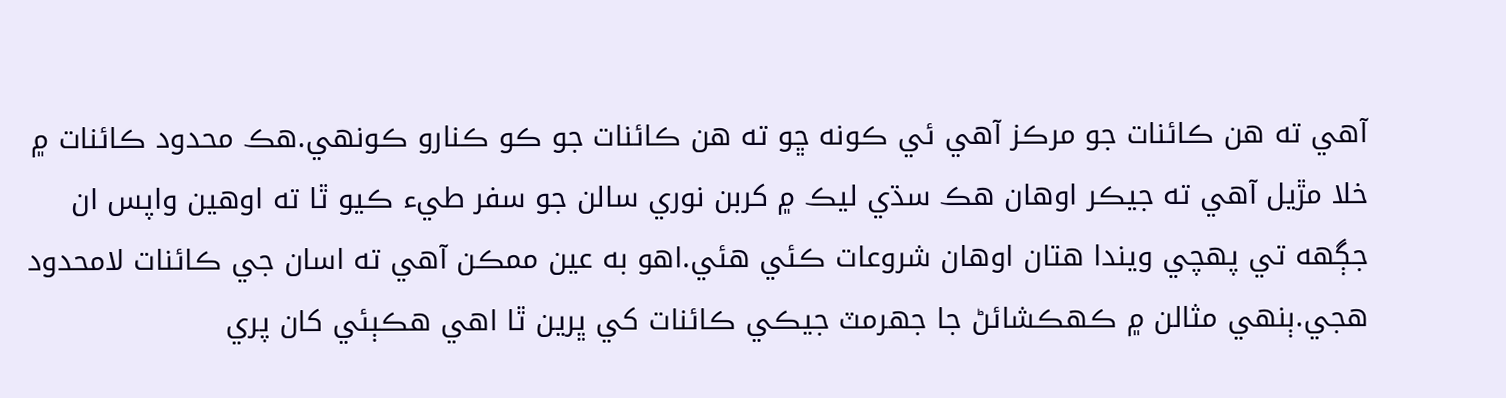آهي ته هن ڪائنات جو مرڪز آهي ئي ڪونه ڇو ته هن ڪائنات جو ڪو ڪنارو ڪونهي.هڪ محدود ڪائنات ۾ خلا مڙيل آهي ته جيڪر اوهان هڪ سڌي ليڪ ۾ کربن نوري سالن جو سفر طيء ڪيو ٿا ته اوهين واپس ان جڳهه تي پهچي ويندا هتان اوهان شروعات ڪئي هئي.اهو به عين ممڪن آهي ته اسان جي ڪائنات لامحدود هجي.ٻنهي مثالن ۾ ڪهڪشائڻ جا جھرمٽ جيڪي ڪائنات کي ڀرين ٿا اهي هڪٻئي کان پري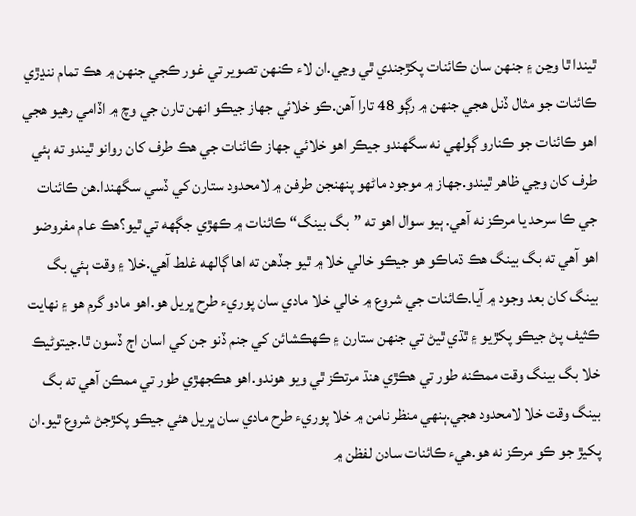ٿيندا ٿا وڃن ۽ جنهن سان ڪائنات پکڙجندي ٿي وڃي.ان لاء ڪنهن تصوير تي غور ڪجي جنهن ۾ هڪ تمام ننڍڙي ڪائنات جو مثال ڏنل هجي جنهن ۾ رڳو 48 تارا آهن.ڪو خلائي جهاز جيڪو انهن تارن جي وچ ۾ اڏامي رهيو هجي اهو ڪائنات جو ڪنارو ڳولهي نه سگھندو جيڪر اهو خلائي جهاز ڪائنات جي هڪ طرف کان روانو ٿيندو ته ٻئي طرف کان وڃي ظاهر ٿيندو.جهاز ۾ موجود ماڻهو پنهنجن طرفن ۾ لامحدود ستارن کي ڏسي سگھندا.هن ڪائنات جي ڪا سرحد يا مرڪز نه آهي. ٻيو سوال اهو ته ”بگ بينگ“ ڪائنات ۾ ڪهڙي جڳهه تي ٿيو؟هڪ عام مفروضو اهو آهي ته بگ بينگ هڪ ڌماڪو هو جيڪو خالي خلا ۾ ٿيو جڏهن ته اها ڳالهه غلط آهي.خلا ۽ وقت ٻئي بگ بينگ کان بعد وجود ۾ آيا.ڪائنات جي شروع ۾ خالي خلا مادي سان پوريء طرح ڀريل هو.اهو مادو گرم هو ۽ نهايت ڪثيف پڻ جيڪو پکڙيو ۽ ٿڌي ٿيڻ تي جنهن ستارن ۽ ڪهڪشائن کي جنم ڏنو جن کي اسان اڄ ڏسون ٿا.جيتوڻيڪ خلا بگ بينگ وقت ممڪنه طور تي هڪڙي هنڌ مرتڪز ٿي ويو هوندو.اهو هڪجهڙي طور تي ممڪن آهي ته بگ بينگ وقت خلا لامحدود هجي.ٻنهي منظر نامن ۾ خلا پوريء طرح مادي سان ڀريل هئي جيڪو پکڙجڻ شروع ٿيو.ان پکيڙ جو ڪو مرڪز نه هو.هيء ڪائنات سادن لفظن ۾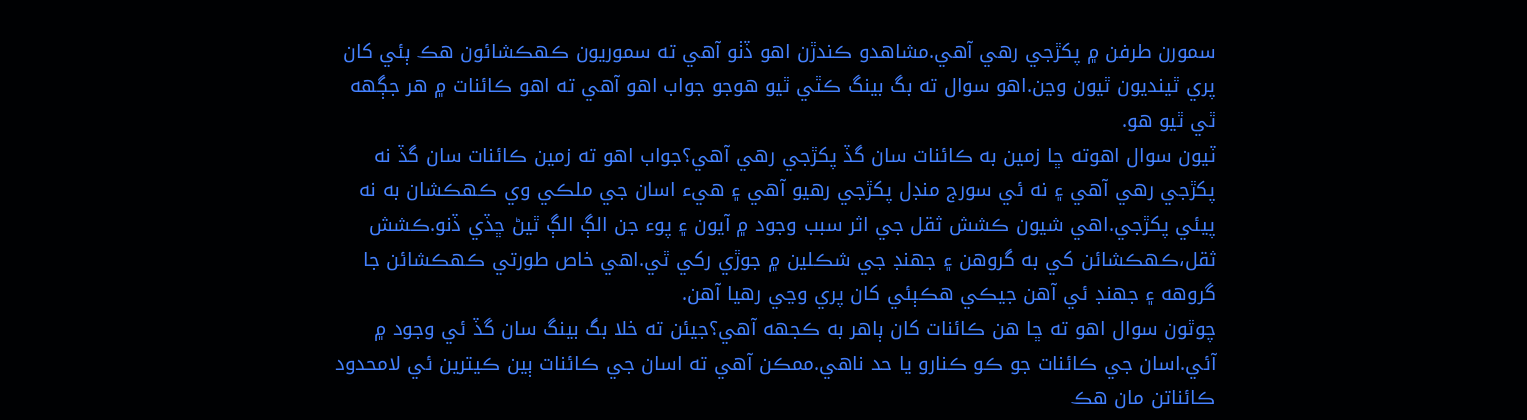سمورن طرفن ۾ پکڙجي رهي آهي.مشاهدو ڪندڙن اهو ڏٺو آهي ته سموريون ڪهڪشائون هڪ ٻئي کان پري ٿينديون ٿيون وڃن.اهو سوال ته بگ بينگ ڪٿي ٿيو هوجو جواب اهو آهي ته اهو ڪائنات ۾ هر جڳهه ٿي ٿيو هو.
ٽيون سوال اهوته ڇا زمين به ڪائنات سان گڏ پکڙجي رهي آهي؟جواب اهو ته زمين ڪائنات سان گڏ نه پکڙجي رهي آهي ۽ نه ئي سورج منڊل پکڙجي رهيو آهي ۽ هيء اسان جي ملڪي وي ڪهڪشان به نه پيئي پکڙجي.اهي شيون ڪشش ثقل جي اثر سبب وجود ۾ آيون ۽ پوء جن الڳ الڳ ٿيڻ ڇڏي ڏنو.ڪشش ثقل،ڪهڪشائن کي به گروهن ۽ جھنڊ جي شڪلين ۾ جوڙي رکي ٿي.اهي خاص طورتي ڪهڪشائن جا گروهه ۽ جھنڊ ئي آهن جيڪي هڪٻئي کان پري وڃي رهيا آهن.
چوٿون سوال اهو ته ڇا هن ڪائنات کان ٻاهر به ڪجهه آهي؟جيئن ته خلا بگ بينگ سان گڏ ئي وجود ۾ آئي.اسان جي ڪائنات جو ڪو ڪنارو يا حد ناهي.ممڪن آهي ته اسان جي ڪائنات ٻين ڪيترين ئي لامحدود ڪائناتن مان هڪ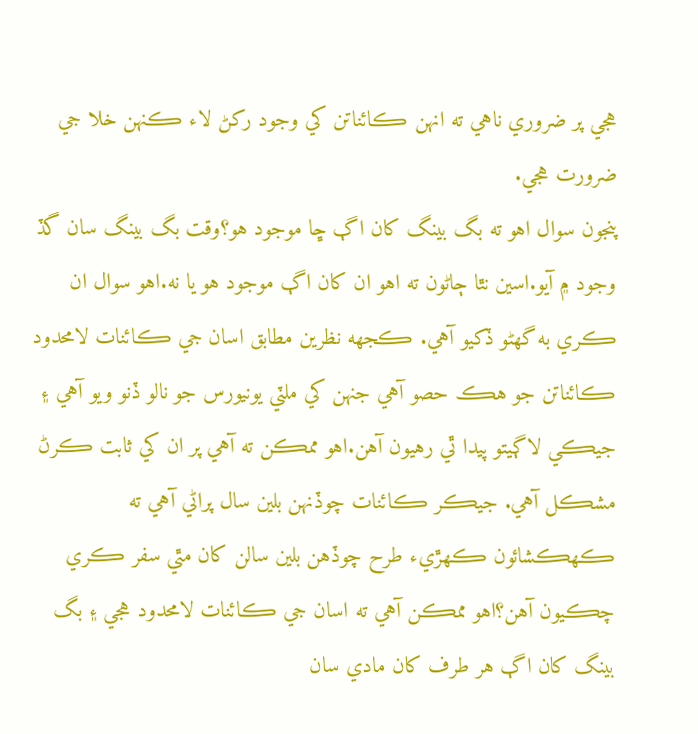هجي پر ضروري ناهي ته انهن ڪائناتن کي وجود رکڻ لاء ڪنهن خلا جي ضرورت هجي.
پنجون سوال اهو ته بگ بينگ کان اڳ ڇا موجود هو؟وقت بگ بينگ سان گڏ وجود ۾ آيو.اسين نٿا ڄاڻون ته اهو ان کان اڳ موجود هو يا نه.اهو سوال ان ڪري به گھڻو ڏکيو آهي. ڪجهه نظرين مطابق اسان جي ڪائنات لامحدود ڪائناتن جو هڪ حصو آهي جنهن کي ملٽي يونيورس جو نالو ڏنو ويو آهي ۽ جيڪي لاڳيتو پيدا ٿي رهيون آهن.اهو ممڪن ته آهي پر ان کي ثابت ڪرڻ مشڪل آهي. جيڪر ڪائنات چوڏنهن بلين سال پراڻي آهي ته ڪهڪشائون ڪهڙيء طرح چوڏهن بلين سالن کان مٿي سفر ڪري چڪيون آهن؟اهو ممڪن آهي ته اسان جي ڪائنات لامحدود هجي ۽ بگ بينگ کان اڳ هر طرف کان مادي سان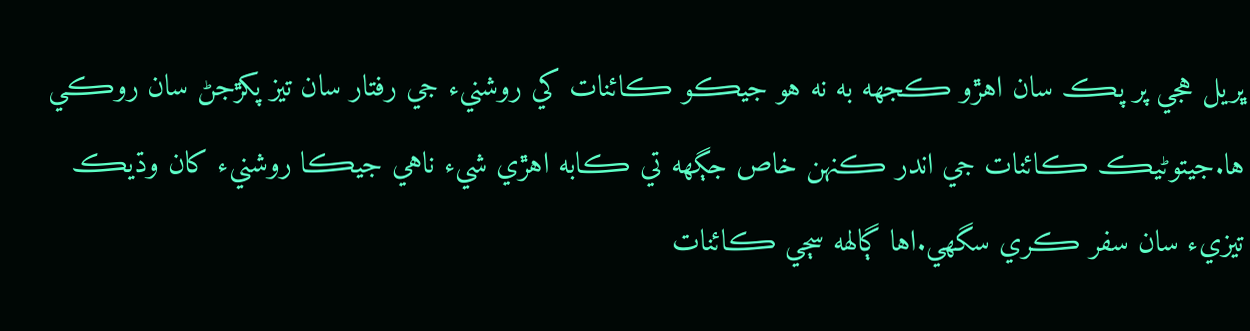ڀريل هجي پر پڪ سان اهڙو ڪجهه به نه هو جيڪو ڪائنات کي روشنيء جي رفتار سان تيز پکڙجڻ سان روڪي ها.جيتوڻيڪ ڪائنات جي اندر ڪنهن خاص جڳهه تي ڪابه اهڙي شيء ناهي جيڪا روشنيء کان وڌيڪ تيزيء سان سفر ڪري سگھي.اها ڳالهه سڄي ڪائنات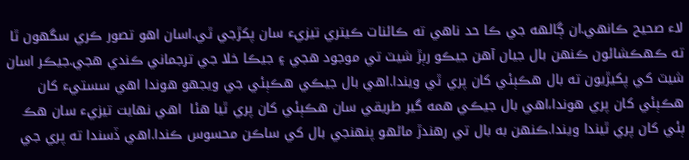لاء صحيح ڪانهي.ان ڳالهه جي ڪا حد ناهي ته ڪائنات ڪيتري تيزيء سان پکڙجي ٿي.اسان اهو تصور ڪري سگھون ٿا ته ڪهڪشائون ڪنهن بال جيان آهن جيڪو رٻڙ شيٽ تي موجود هجي ۽ جيڪا خلا جي ترجماني ڪندي هجي.جيڪر اسان شيٽ کي پکيڙيون ته بال هڪٻئي کان پري ٿي ويندا.اهي بال جيڪي هڪٻئي جي ويجھو هوندا اهي سستيء کان هڪٻئي کان پري هوندا،اهي بال جيڪي همه گير طريقي سان هڪٻئي کان پري ٿيا هئا  اهي نهايت تيزيء سان هڪ ٻئي کان پري ٿيندا ويندا.ڪنهن به بال تي رهندڙ ماڻهو پنهنجي بال کي ساڪن محسوس ڪندا.اهي ڏسندا ته پري جي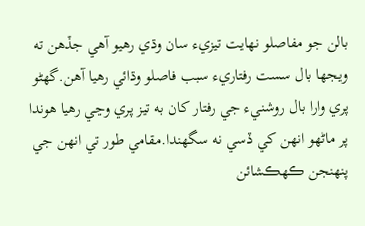بالن جو مفاصلو نهايت تيزيء سان وڌي رهيو آهي جڏهن ته ويجھا بال سست رفتاريء سبب فاصلو وڌائي رهيا آهن.گھڻو پري وارا بال روشنيء جي رفتار کان به تيز پري وڃي رهيا هوندا پر ماڻهو انهن کي ڏسي نه سگھندا.مقامي طور تي انهن جي پنهنجن ڪهڪشائن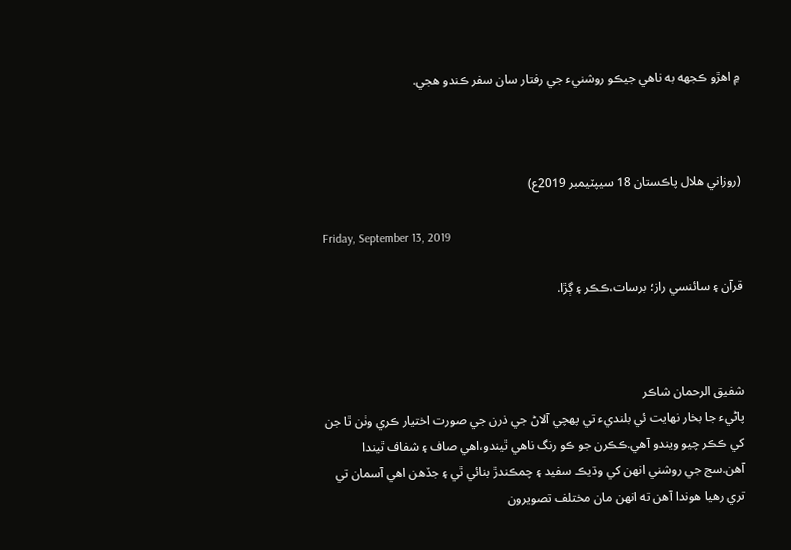۾ اهڙو ڪجهه به ناهي جيڪو روشنيء جي رفتار سان سفر ڪندو هجي.



(روزاني هلال پاڪستان 18 سيپٽيمبر 2019ع)

Friday, September 13, 2019

قرآن ۽ سائنسي راز؛ برسات،ڪڪر ۽ ڳڙا.



شفيق الرحمان شاڪر
پاڻيء جا بخار نهايت ئي بلنديء تي پهچي آلاڻ جي ذرن جي صورت اختيار ڪري وٺن ٿا جن کي ڪڪر چيو ويندو آهي.ڪڪرن جو ڪو رنگ ناهي ٿيندو،اهي صاف ۽ شفاف ٿيندا آهن.سج جي روشني انهن کي وڌيڪ سفيد ۽ چمڪندڙ بنائي ٿي ۽ جڏهن اهي آسمان تي تري رهيا هوندا آهن ته انهن مان مختلف تصويرون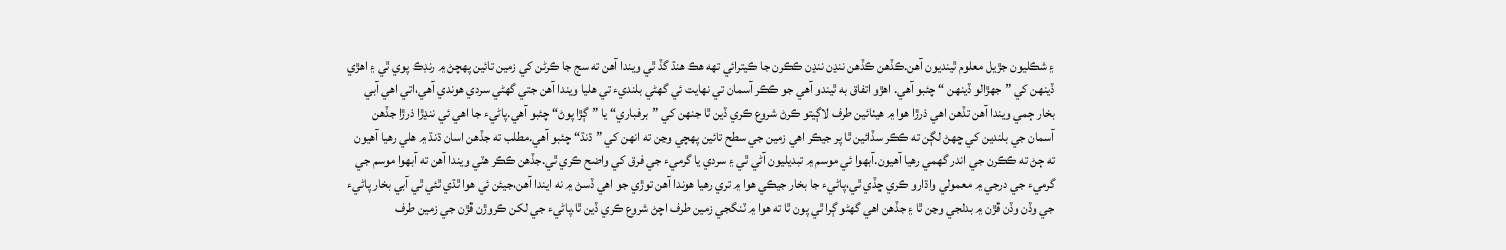۽ شڪليون جڙيل معلوم ٿينديون آهن.ڪڏهن ڪڏهن ننڍن ننڍن ڪڪرن جا ڪيترائي تهه هڪ هنڌ گڏ ٿي ويندا آهن ته سج جا ڪرڻن کي زمين تائين پهچڻ ۾ رنڊڪ پوي ٿي ۽ اهڙي ڏينهن کي ”جھڙالو ڏينهن “ چئبو آهي. اهڙو اتفاق به ٿيندو آهي جو ڪڪر آسمان تي نهايت ئي گھڻي بلنديء تي هليا ويندا آهن جتي گھڻي سردي هوندي آهي،اتي اهي آبي بخار ڄمي ويندا آهن تڏهن اهي ذرڙا هوا ۾ هيٺائين طرف لاڳيتو ڪرڻ شروع ڪري ڏين ٿا جنهن کي ”برفباري“ يا ”ڳڙا پوڻ“ چئبو آهي.پاڻيء جا اهي ئي ننڍڙا ذرڙا جڏهن آسمان جي بلندين کي ڇهڻ لڳن ته ڪڪر سڏائين ٿا پر جيڪر اهي زمين جي سطح تائين پهچي وڃن ته انهن کي ”ڌنڌ“ چئبو آهي.مطلب ته جڏهن اسان ڌنڌ ۾ هلي رهيا آهيون ته ڄڻ ته ڪڪرن جي اندر گھمي رهيا آهيون.آبهوا ئي موسم ۾ تبديليون آڻي ٿي ۽ سردي يا گرميء جي فرق کي واضح ڪري ٿي.جڏهن ڪڪر هٽي ويندا آهن ته آبهوا موسم جي گرميء جي درجي ۾ معمولي واڌارو ڪري ڇڏي ٿي،پاڻيء جا بخار جيڪي هوا ۾ تري رهيا هوندا آهن توڙي جو اهي ڏسڻ ۾ نه ايندا آهن،جيئن ئي هوا ٿڌي ٿئي ٿي آبي بخار پاڻيء جي وڏن وڏن ڦڙن ۾ بدلجي وڃن ٿا ۽ جڏهن اهي گھڻو ڳرا ٿي پون ٿا ته هوا ۾ ٽنگجي زمين طرف اچڻ شروع ڪري ڏين ٿا.پاڻيء جي لکن ڪروڙن ڦڙن جي زمين طرف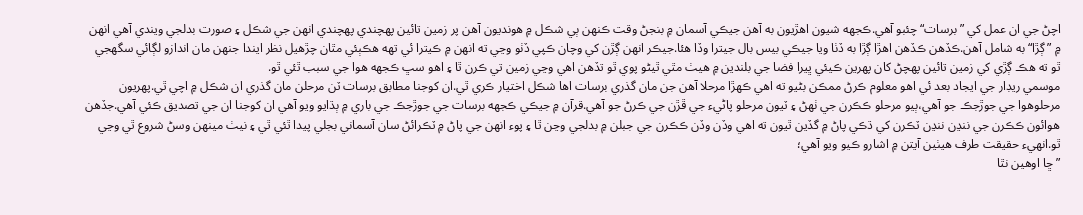اچڻ جي ان عمل کي ”برسات“ چئبو آهي.ڪجهه شيون اهڙيون به آهن جيڪي آسمان ۾ بنجڻ وقت ڪنهن ٻي شڪل ۾ هونديون آهن پر زمين تائين پهچندي پهچندي انهن جي شڪل ۽ صورت بدلجي ويندي آهي انهن ۾ ”ڳڙا“ به شامل آهن.ڪڏهن ڪڏهن اهڙا ڳڙا به ڏٺا ويا جيڪي بيس بال جيترا وڏا هئا.جيڪر انهن ڳڙن کي وچان ڪپي ڏٺو وڃي ته انهن ۾ ڪيترا ئي تهه هڪٻئي مٿان چڙهيل نظر ايندا جنهن مان اندازو لڳائي سگھجي ٿو ته هڪ ڳڙي کي زمين تائين پهچڻ کان پهرين ڪيئي ڀيرا فضا جي بلندين ۾ هيٺ مٿي ٿيڻو پوي ٿو تڏهن اهي وڃي زمين تي ڪرن ٿا ۽ اهو سڀ ڪجهه هوا جي سبب ٿئي ٿو.
موسمي ريڊار جي ايجاد بعد ئي اهو معلوم ڪرڻ ممڪن بڻيو ته اهي ڪهڙا مرحلا آهن جن مان گذري برسات اها شڪل اختيار ڪري ٿي.ان کوجنا مطابق برسات ٽن مرحلن مان گذري ان شڪل ۾ اچي ٿي.پهريون مرحلوهوا جي جوڙجڪ جو آهي،ٻيو مرحلو ڪڪرن جي ٺهڻ ۽ ٽيون مرحلو پاڻيء جي ڦڙن جي ڪرڻ جو آهي.قرآن ۾ جيڪي ڪجهه برسات جي جوڙجڪ جي باري ۾ ٻڌايو ويو آهي ان کوجنا ان جي تصديق ڪئي آهي.جڏهن هوائون ڪڪرن جي ننڍن ننڍن ٽڪرن کي ڌڪي پاڻ ۾ گڏين ٿيون ته اهي وڏن وڏن ڪڪرن جي جبلن ۾ بدلجي وڃن ٿا ۽ پوء انهن جي پاڻ ۾ ٽڪرائڻ سان آسماني بجلي پيدا ٿئي ٿي ۽ نيٺ مينهن وسڻ شروع ٿي وڃي ٿو.انهيء حقيقت طرف هيٺين آيتن ۾ اشارو ڪيو ويو آهي؛
”ڇا اوهين نٿا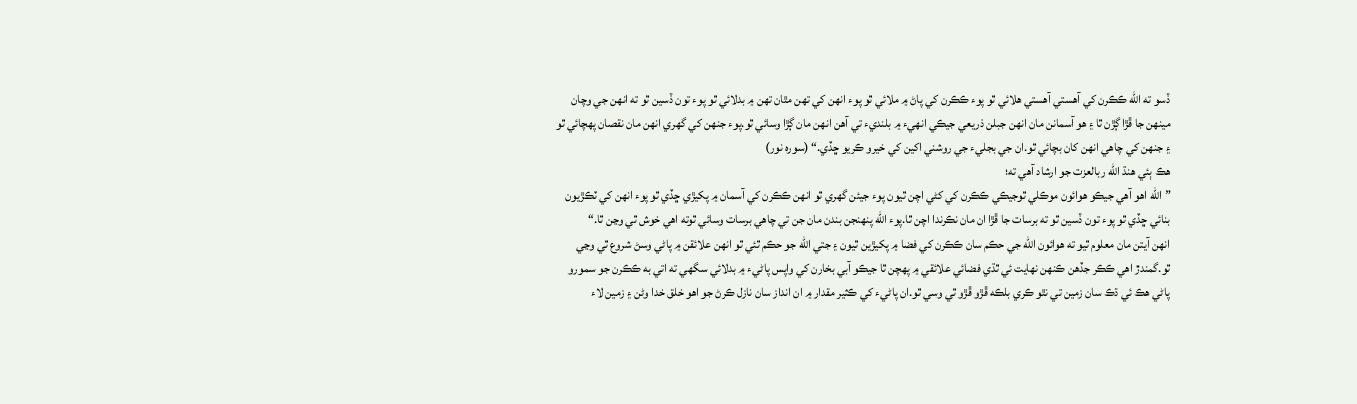ڏسو ته الله ڪڪرن کي آهستي آهستي هلائي ٿو پوء ڪڪرن کي پاڻ ۾ ملائي ٿو پوء انهن کي تهن مٿان تهن ۾ بدلائي ٿو پوء تون ڏسين ٿو ته انهن جي وچان مينهن جا ڦڙا ڳڙن ٿا ۽ هو آسمانن مان انهن جبلن ذريعي جيڪي انهيء ۾ بلنديء تي آهن انهن مان ڳڙا وسائي ٿو.پوء جنهن کي گھري انهن مان نقصان پهچائي ٿو ۽ جنهن کي چاهي انهن کان بچائي ٿو.ان جي بجليء جي روشني اکين کي خيرو ڪريو ڇڏي.“ (سوره نور)
هڪ ٻئي هنڌ الله ربالعزت جو ارشاد آهي ته؛
”الله اهو آهي جيڪو هوائون موڪلي ٿوجيڪي ڪڪرن کي کڻي اچن ٿيون پوء جيئن گھري ٿو انهن ڪڪرن کي آسمان ۾ پکيڙي ڇڏي ٿو پوء انهن کي ٽڪڙيون بنائي ڇڏي ٿو پوء تون ڏسين ٿو ته برسات جا ڦڙا ان مان نڪرندا اچن ٿا.پوء الله پنهنجن بندن مان جن تي چاهي برسات وسائي ٿوته اهي خوش ٿي وڃن ٿا.“
انهن آيتن مان معلوم ٿيو ته هوائون الله جي حڪم سان ڪڪرن کي فضا ۾ پکيڙين ٿيون ۽ جتي الله جو حڪم ٿئي ٿو انهن علائقن ۾ پاڻي وسڻ شروع ٿي وڃي ٿو.گمندڙ اهي ڪڪر جڏهن ڪنهن نهايت ئي ٿڌي فضائي علائقي ۾ پهچن ٿا جيڪو آبي بخارن کي واپس پاڻيء ۾ بدلائي سگھي ته اتي به ڪڪرن جو سمورو پاڻي هڪ ئي ڌڪ سان زمين تي نٿو ڪري بلڪه ڦڙو ڦڙو ٿي وسي ٿو.ان پاڻيء کي ڪثير مقدار ۾ ان انداز سان نازل ڪرڻ جو اهو خلق خدا وڻن ۽ زمين لاء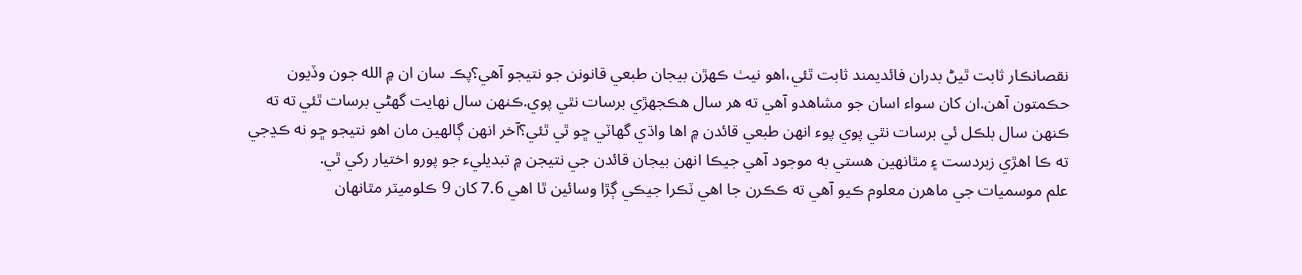نقصانڪار ثابت ٿيڻ بدران فائديمند ثابت ٿئي،اهو نيٺ ڪهڙن بيجان طبعي قانونن جو نتيجو آهي؟پڪ سان ان ۾ الله جون وڏيون حڪمتون آهن.ان کان سواء اسان جو مشاهدو آهي ته هر سال هڪجهڙي برسات نٿي پوي.ڪنهن سال نهايت گھڻي برسات ٿئي ته ته ڪنهن سال بلڪل ئي برسات نٿي پوي پوء انهن طبعي قائدن ۾ اها واڌي گھاٽي ڇو ٿي ٿئي؟آخر انهن ڳالهين مان اهو نتيجو ڇو نه ڪڍجي ته ڪا اهڙي زبردست ۽ مٿانهين هستي به موجود آهي جيڪا انهن بيجان قائدن جي نتيجن ۾ تبديليء جو پورو اختيار رکي ٿي.
علم موسميات جي ماهرن معلوم ڪيو آهي ته ڪڪرن جا اهي ٽڪرا جيڪي ڳڙا وسائين ٿا اهي 7.6 کان 9 ڪلوميٽر مٿانهان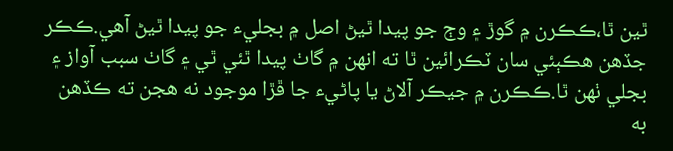ٿين ٿا،ڪڪرن ۾ گوڙ ۽ وڄ جو پيدا ٿيڻ اصل ۾ بجليء جو پيدا ٿيڻ آهي.ڪڪر جڏهن هڪٻئي سان ٽڪرائين ٿا ته انهن ۾ گاٺ پيدا ٿئي ٿي ۽ گاٺ سبب آواز ۽ بجلي ٺهن ٿا.ڪڪرن ۾ جيڪر آلاڻ يا پاڻيء جا ڦڙا موجود نه هجن ته ڪڏهن به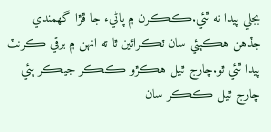بجلي پيدا نه ٿئي.ڪڪرن ۾ پاڻيء جا ڦڙا گھمندي جڏهن هڪٻئي سان ٽڪرائين ٿا ته انهن ۾ برقي ڪرنٽ پيدا ٿئي ٿو.چارج ٿيل هڪڙو ڪڪر جيڪر ٻئي چارج ٿيل ڪڪر سان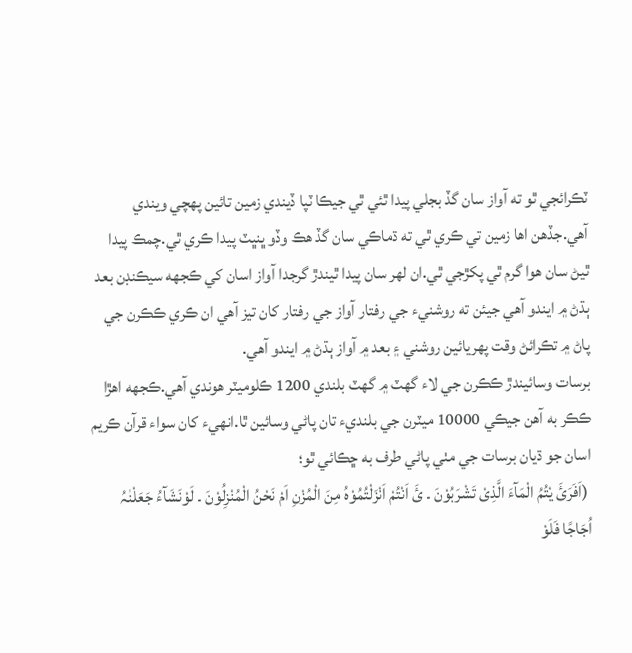ٽڪرائجي ٿو ته آواز سان گڏ بجلي پيدا ٿئي ٿي جيڪا ٽپا ڏيندي زمين تائين پهچي ويندي آهي.جڏهن اها زمين تي ڪري ٿي ته ڌماڪي سان گڏ هڪ وڏو ڀنڀٽ پيدا ڪري ٿي.چمڪ پيدا ٿيڻ سان هوا گرم ٿي پکڙجي ٿي.ان لهر سان پيدا ٿيندڙ گرجدا آواز اسان کي ڪجهه سيڪنڊن بعد ٻڌڻ ۾ ايندو آهي جيئن ته روشنيء جي رفتار آواز جي رفتار کان تيز آهي ان ڪري ڪڪرن جي پاڻ ۾ تڪرائڻ وقت پهريائين روشني ۽ بعد ۾ آواز ٻڌڻ ۾ ايندو آهي.
برسات وسائيندڙ ڪڪرن جي لاء گھٽ ۾ گھٽ بلندي 1200 ڪلوميٽر هوندي آهي.ڪجهه اهڙا ڪڪر به آهن جيڪي 10000 ميٽرن جي بلنديء تان پاڻي وسائين ٿا.انهيء کان سواء قرآن ڪريم اسان جو ڌيان برسات جي مٺي پاڻي طرف به ڇڪائي ٿو؛
 (اَفَرَئَ یْتُمُ الْمَآءَ الَّذِیْ تَشْرَبُوْنَ ۔ ئَ اَنْتُمْ اَنْزَلْتُمُوْہُ مِنَ الْمُزْنِ اَمْ نَحْنُ الْمُنْزِلُوْنَ ۔ لَوْنَشَآءُ جَعَلْنٰہُ اُجَاجًا فَلَوْ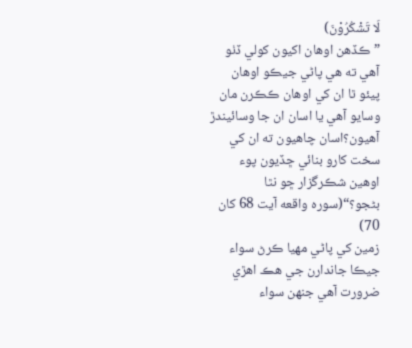لَا تَشْکُرُوْنَ)
” ڪڏهن اوهان اکيون کولي ڏٺو آهي ته هي پاڻي جيڪو اوهان پيئو ٿا ان کي اوهان ڪڪرن مان وسايو آهي يا اسان ان جا وسائيندڙ آهيون؟اسان چاهيون ته ان کي سخت کارو بنائي ڇڏيون پوء اوهين شڪرگزار ڇو نٿا بڻجو؟“(سوره واقعه آيت 68 کان 70)
زمين کي پاڻي مهيا ڪرڻ سواء جيڪا جاندارن جي هڪ اهڙي ضرورت آهي جنهن سواء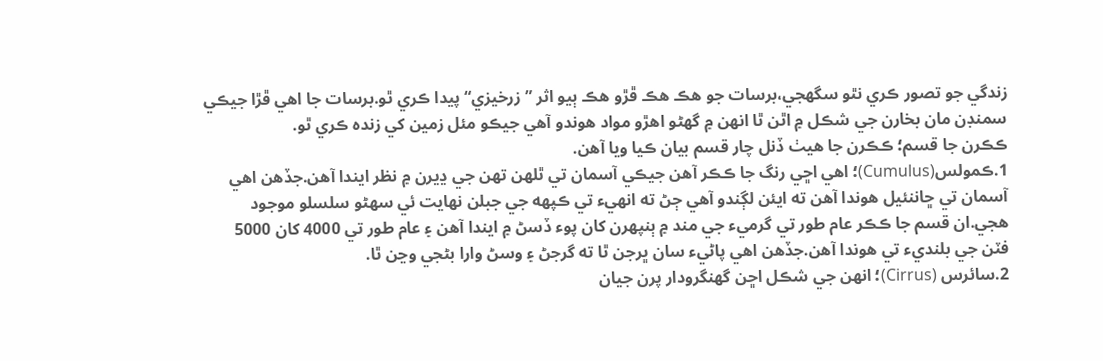زندگي جو تصور ڪري نٿو سگھجي،برسات جو هڪ هڪ ڦڙو هڪ ٻيو اثر ”زرخيزي“ پيدا ڪري ٿو.برسات جا اهي ڦڙا جيڪي سمنڊن مان بخارن جي شڪل ۾ اٿن ٿا انهن ۾ گھڻو اهڙو مواد هوندو آهي جيڪو مئل زمين کي زنده ڪري ٿو.
ڪڪرن جا قسم؛ ڪڪرن جا هيٺ ڏنل چار قسم بيان ڪيا ويا آهن.
1.ڪمولس(Cumulus)؛ اهي اڇي رنگ جا ڪڪر آهن جيڪي آسمان تي ٿلهن تهن جي ڍيرن ۾ نظر ايندا آهن.جڏهن اهي آسمان تي ڇاننئيل هوندا آهن ته ايئن لڳندو آهي ڄڻ ته انهيء تي ڪپهه جي جبلن نهايت ئي سهڻو سلسلو موجود هجي.ان قسم جا ڪڪر عام طور تي گرميء جي مند ۾ ٻنپهرن کان پوء ڏسڻ ۾ ايندا آهن ۽ عام طور تي 4000 کان 5000 فٽن جي بلنديء تي هوندا آهن.جڏهن اهي پاڻيء سان ڀرجن ٿا ته گرجڻ ۽ وسڻ وارا بڻجي وڃن ٿا.
2.سائرس (Cirrus)؛ انهن جي شڪل اڇن گھنگرودار پرن جيان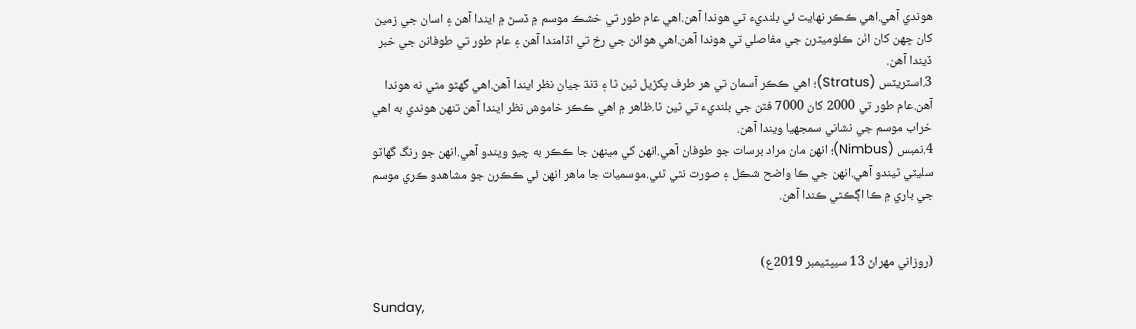هوندي آهي.اهي ڪڪر نهايت ئي بلنديء تي هوندا آهن.اهي عام طور تي خشڪ موسم ۾ ڏسڻ ۾ ايندا آهن ۽ اسان جي زمين کان ڇهن کان اٺن ڪلوميٽرن جي مفاصلي تي هوندا آهن.اهي هوائن جي رخ تي اڏامندا آهن ۽ عام طور تي طوفانن جي خبر ڏيندا آهن.
3.اسٽريٽس (Stratus)؛ اهي ڪڪر آسمان تي هر طرف پکڙيل ٿين ٿا ۽ ڌنڌ جيان نظر ايندا آهن.اهي گھڻو مٿي نه هوندا آهن.عام طور تي 2000 کان 7000 فٽن جي بلنديء تي ٿين ٿا.ظاهر ۾ اهي ڪڪر خاموش نظر ايندا آهن تنهن هوندي به اهي خراب موسم جي نشاني سمجھيا ويندا آهن.
4.نمبس (Nimbus)؛ انهن مان مراد برسات جو طوفان آهي.انهن کي مينهن جا ڪڪر به چيو ويندو آهي.انهن جو رنگ گهاٽو سليٽي ٿيندو آهي.انهن جي ڪا واضح شڪل ۽ صورت نٿي ٿئي.موسميات جا ماهر انهن ئي ڪڪرن جو مشاهدو ڪري موسم جي باري ۾ ڪا اڳڪٿي ڪندا آهن.


(روزاني مهراڻ 13 سيپٽيمبر 2019ع)

Sunday,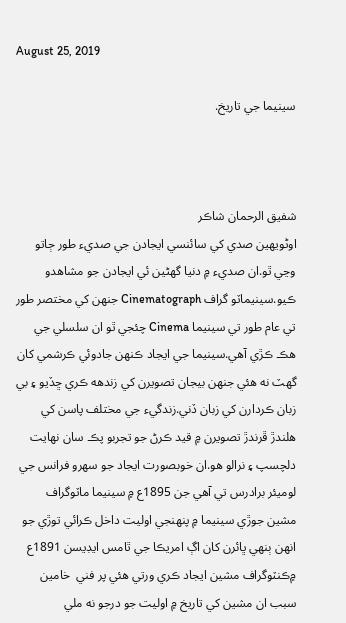August 25, 2019

سينيما جي تاريخ.



شفيق الرحمان شاڪر
اوڻويهين صدي کي سائنسي ايجادن جي صديء طور ڄاتو وڃي ٿو.ان صديء ۾ دنيا گھڻين ئي ايجادن جو مشاهدو ڪيو.سينيماٽو گراف Cinematograph جنهن کي مختصر طور تي عام طور تي سينيما Cinema چئجي ٿو ان سلسلي جي هڪ ڪڙي آهي.سينيما جي ايجاد ڪنهن جادوئي ڪرشمي کان گھٽ نه هئي جنهن بيجان تصويرن کي زندهه ڪري ڇڏيو ۽ بي زبان ڪردارن کي زبان ڏني.زندگيء جي مختلف پاسن کي هلندڙ ڦرندڙ تصويرن ۾ قيد ڪرڻ جو تجربو پڪ سان نهايت دلچسپ ۽ نرالو هو.ان خوبصورت ايجاد جو سهرو فرانس جي لوميئر برادرس تي آهي جن 1895ع ۾ سينيما ماٽوگراف مشين جوڙي سينيما ۾ پنهنجي اوليت داخل ڪرائي توڙي جو انهن ٻنهي ڀائرن کان اڳ امريڪا جي ٿامس ايڊيسن 1891ع ۾ڪنٽوگراف مشين ايجاد ڪري ورتي هئي پر فني  خامين سبب ان مشين کي تاريخ ۾ اوليت جو درجو نه ملي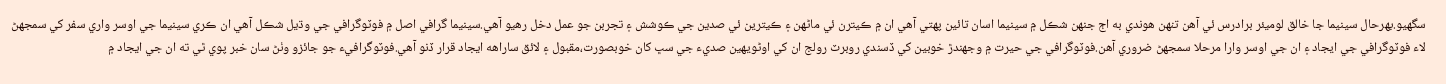سگھيو.بهرحال سينيما جا خالق لوميئر برادرس ئي آهن تنهن هوندي به اڄ جنهن شڪل ۾ سينيما اسان تائين پهتي آهي ان ۾ ڪيترن ئي ماڻهن ۽ ڪيترين ئي صدين جي ڪوشش ۽ تجربن جو عمل دخل رهيو آهي.سينيما گرافي اصل ۾ فوٽوگرافي جي وڌيل شڪل آهي ان ڪري سينيما جي اوسر واري سفر کي سمجھڻ لاء فوٽوگرافي جي ايجاد ۽ ان جي اوسر وارا مرحلا سمجھڻ ضروري آهن.فوٽوگرافي جي حيرت ۾ وجھندڙ خوبين کي ڏسندي روبرٽ رولج ان کي اوڻويهين صديء جي سڀ کان خوبصورت،مقبول ۽ لائق ساراهه ايجاد قرار ڏنو آهي.فوٽوگرافيء جو جائزو وٺڻ سان خبر پوي ٿي ته ان جي ايجاد ۾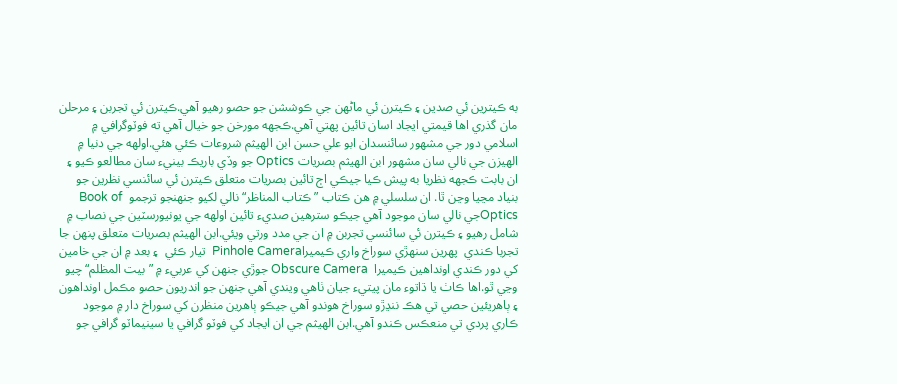به ڪيترين ئي صدين ۽ ڪيترن ئي ماڻهن جي ڪوششن جو حصو رهيو آهي.ڪيترن ئي تجربن ۽ مرحلن مان گذري اها قيمتي ايجاد اسان تائين پهتي آهي.ڪجهه مورخن جو خيال آهي ته فوٽوگرافي ۾ اسلامي دور جي مشهور سائنسدان ابو علي حسن ابن الهيثم شروعات ڪئي هئي.اولهه جي دنيا ۾ الهيزن جي نالي سان مشهور ابن الهيثم بصريات Optics جو وڏي باريڪ بينيء سان مطالعو ڪيو ۽ ان بابت ڪجهه نظريا به پيش ڪيا جيڪي اڄ تائين بصريات متعلق ڪيترن ئي سائنسي نظرين جو بنياد مڃيا وڃن ٿا. ان سلسلي ۾ هن ڪتاب ”ڪتاب المناظر“ نالي لکيو جنهنجو ترجمو  Book of Opticsجي نالي سان موجود آهي جيڪو سترهين صديء تائين اولهه جي يونيورسٽين جي نصاب ۾ شامل رهيو ۽ ڪيترن ئي سائنسي تجربن ۾ ان جي مدد ورتي ويئي.ابن الهيثم بصريات متعلق پنهن جا تجربا ڪندي  پهرين سنهڙي سوراخ واري ڪيميراPinhole Camera  تيار ڪئي  ۽ بعد ۾ ان جي خامين کي دور ڪندي اونداهين ڪيميرا  Obscure Camera جوڙي جنهن کي عربيء ۾ ”بيت المظلم“چيو وڃي ٿو.اها ڪاٺ يا ڌاتوء مان پيتيء جيان ٺاهي ويندي آهي جنهن جو اندريون حصو مڪمل اونداهون ۽ ٻاهريئين حصي تي هڪ ننڍڙو سوراخ هوندو آهي جيڪو ٻاهرين منظرن کي سوراخ دار ۾ موجود ڪاري پردي تي منعڪس ڪندو آهي.ابن الهيثم جي ان ايجاد کي فوٽو گرافي يا سينيماٽو گرافي جو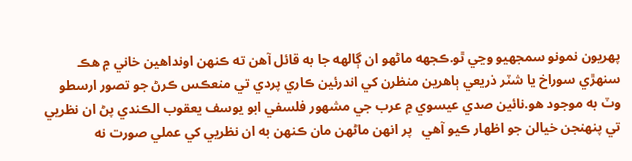پهريون نمونو سمجھيو وڃي ٿو.ڪجهه ماڻهو ان ڳالهه جا به قائل آهن ته ڪنهن اونداهين خاني ۾ هڪ سنهڙي سوراخ يا شٽر ذريعي ٻاهرين منظرن کي اندرئين ڪاري پردي تي منعڪس ڪرڻ جو تصور ارسطو وٽ به موجود هو.نائين صدي عيسوي ۾ عرب جي مشهور فلسفي ابو يوسف يعقوب الڪندي پڻ ان نظريي تي پنهنجن خيالن جو اظهار ڪيو آهي   پر انهن ماڻهن مان ڪنهن به ان نظريي کي عملي صورت نه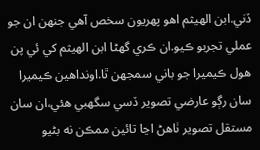ڏني.ابن الهيثم اهو پهريون سخص آهي جنهن ان جو عملي تجربو ڪيو.ان ڪري گھڻا ابن الهيثم کي ئي پن هول ڪيميرا جو باني سمجھن ٿا.اونداهين ڪيميرا سان رڳو عارضي تصوير ڏسي سگھبي هئي،ان سان مستقل تصوير ٺاهڻ اڃا تائين ممڪن نه بڻيو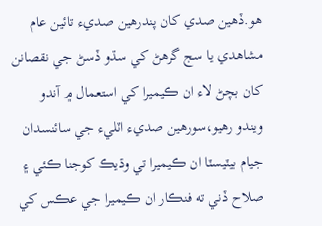هو.ڏهين صدي کان پندرهين صديء تائين عام مشاهدي يا سج گرهڻ کي سڌو ڏسڻ جي نقصانن کان بچڻ لاء ان ڪيميرا کي استعمال ۾ آندو ويندو رهيو،سورهين صديء اٽليء جي سائنسدان جيام بيٽيسٽا ان ڪيميرا تي وڌيڪ کوجنا ڪئي ۽ صلاح ڏني ته فنڪار ان ڪيميرا جي عڪس کي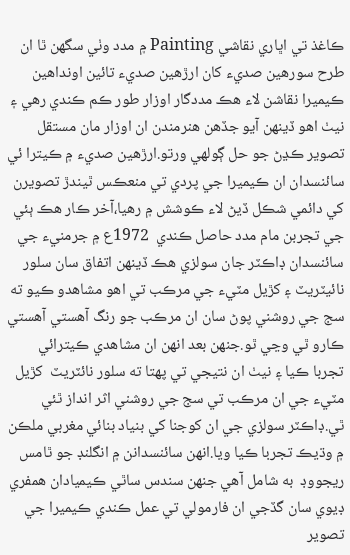ڪاغذ تي اڀاري نقاشي Painting ۾ مدد وٺي سگھن ٿا ان طرح سورهين صديء کان ارڙهين صديء تائين اونداهين ڪيميرا نقاشن لاء هڪ مددگار اوزار طور ڪم ڪندي رهي ۽ نيٺ اهو ڏينهن آيو جڏهن هنرمندن ان اوزار مان مستقل تصوير ڪڍڻ جو حل ڳولهي ورتو.ارڙهين صديء ۾ ڪيترا ئي سائنسدان ان ڪيميرا جي پردي تي منعڪس ٿيندڙ تصويرن کي دائمي شڪل ڏيڻ لاء ڪوشش ۾ رهيا،آخر ڪار هڪ ٻئي جي تجربن مام مدد حاصل ڪندي  1972ع ۾ جرمنيء جي سائنسدان ڊاڪٽر جان سولزي هڪ ڏينهن اتفاق سان سلور نائيٽريٽ ۽ کڙيل مٽيء جي مرڪب تي اهو مشاهدو ڪيو ته سج جي روشني پوڻ سان ان مرڪب جو رنگ آهستي آهستي ڪارو ٿي وڃي ٿو.جنهن بعد انهن ان مشاهدي ڪيترائي تجربا ڪيا ۽ نيٺ ان نتيجي تي پهتا ته سلور نائٽريٽ  کڙيل مٽيء جي ان مرڪب تي سج جي روشني اثر انداز ٿئي ٿي.ڊاڪٽر سولزي جي ان کوجنا کي بنياد بنائي مغربي ملڪن ۾ وڌيڪ تجربا ڪيا ويا.انهن سائنسدانن ۾ انگلنڊ جو ٿامس ريجووڊ  به شامل آهي جنهن سندس ساٿي ڪيميادان همفري ڊيوي سان گڏجي ان فارمولي تي عمل ڪندي ڪيميرا جي تصوير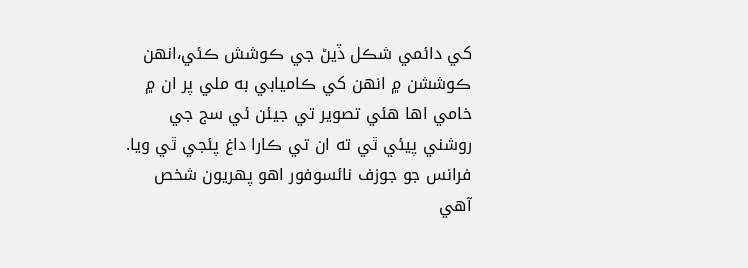کي دائمي شڪل ڏيڻ جي ڪوشش ڪئي،انهن ڪوششن ۾ انهن کي ڪاميابي به ملي پر ان ۾ خامي اها هئي تصوير تي جيئن ئي سج جي روشني پيئي ٿي ته ان تي ڪارا داغ پئجي ٿي ويا. فرانس جو جوزف نائسوفور اهو پهريون شخص آهي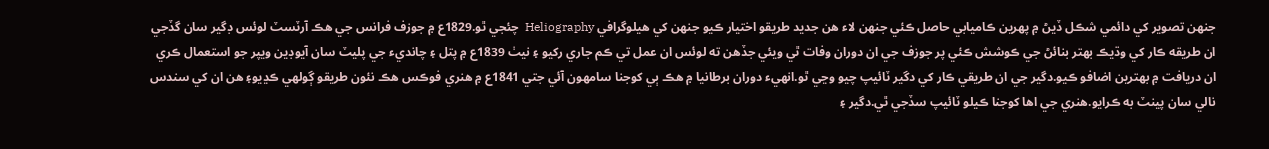جنهن تصوير کي دائمي شڪل ڏيڻ ۾ پهرين ڪاميابي حاصل ڪئي جنهن لاء هن جديد طريقو اختيار ڪيو جنهن کي هيلوگرافي Heliography  چئجي ٿو.1829ع ۾ جوزف فرانس جي هڪ آرٽسٽ لوئس ڊگير سان گڏجي ان طريقه ڪار کي وڌيڪ بهتر بنائڻ جي ڪوشش ڪئي پر جوزف جي ان دوران وفات ٿي ويئي جڏهن ته لوئس ان عمل تي ڪم جاري رکيو ۽ نيٺ 1839ع ۾ پتل ۽ چانديء جي پليٽ سان آيوڊين ويپر جو استعمال ڪري ان دريافت ۾ بهترين اضافو ڪيو.دگير جي ان طريقي ڪار کي دگير ٽائيپ چيو وڃي ٿو.انهيء دوران برطانيا ۾ هڪ ٻي کوجنا سامهون آئي جتي 1841ع ۾ هنري فوڪس هڪ نئون طريقو ڳولهي ڪڍيو۽ هن ان کي سندس نالي سان پينٽ به ڪرايو.هنري جي اها کوجنا ڪيلو ٽائيپ سڏجي ٿي.دگير ۽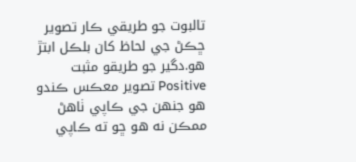تالبوت جو طريقي ڪار تصوير ڇڪڻ جي لحاظ کان بلڪل ابتڙ هو.دگير جو طريقو مثبت Positive تصوير معڪس ڪندو هو جنهن جي ڪاپي ٺاهڻ ممڪن نه هو ڇو ته ڪاپي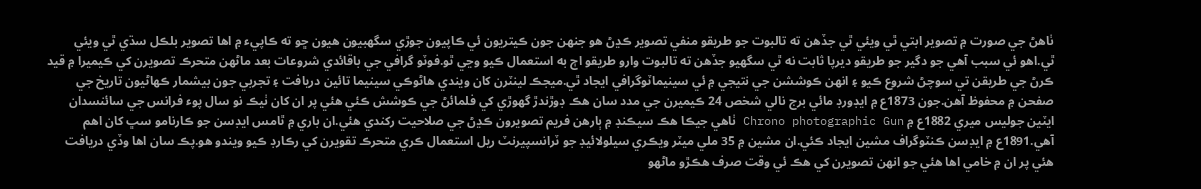ٺاهڻ جي صورت ۾ تصوير ابتي ٿي ويئي ٿي جڏهن ته تالبوت جو طريقو منفي تصوير ڪڍڻ هو جنهن جون ڪيتريون ئي ڪاپيون جوڙي سگھبيون هيون ڇو ته ڪاپيء ۾ اها تصوير بلڪل سڌي ٿي ويئي ٿي.اهو ئي سبب آهي جو دگير جو طريقو ديرپا ثابت نه ٿي سگھيو جڏهن ته تالبوت وارو طريقو اڄ به استعمال ڪيو وڃي ٿو.فوٽو گرافي جي باقائدي شروعات بعد ماڻهن متحرڪ تصويرن کي ڪيميرا ۾ قيد ڪرڻ جي طريقن تي سوچڻ شروع ڪيو ۽ انهن ڪوششن جي نتيجي ۾ ئي سينيماٽوگرافي ايجاد ٿي.ميجڪ لينٽرن کان ويندي هاڻوڪي سينيما تائين دريافت ۽ تجربي جون بيشمار ڪهاڻيون تاريخ جي صفحن ۾ محفوظ آهن.جون 1873ع ۾ ايڊورڊ مائي برج نالي شخص 24 ڪيميرن جي مدد سان هڪ ڊوڙندڙ گھوڙي کي فلمائڻ جي ڪوشش ڪئي هئي پر ان کان ٺيڪ نو سال پوء فرانس جي سائنسدان ايٽين جوليس ميري 1882ع ۾ Chrono photographic Gun ٺاهي جيڪا هڪ سيڪنڊ ۾ ٻارهن فريم تصويرون ڪڍڻ جي صلاحيت رکندي هئي.ان باري ۾ ٿامس ايڊسن جو ڪارنامو سڀ کان اهم آهي.1891ع ۾ ايڊسن ڪنٽوگراف مشين ايجاد ڪئي.ان مشين ۾ 35 ملي ميٽر ويڪري سيلولائيڊ جو ٽرانسپيرنٽ ريل استعمال ڪري متحرڪ تقويرن کي رڪارڊ ڪيو ويندو هو.پڪ سان اها وڏي دريافت هئي پر ان ۾ خامي اها هئي جو انهن تصويرن کي هڪ ئي وقت صرف هڪڙو ماڻهو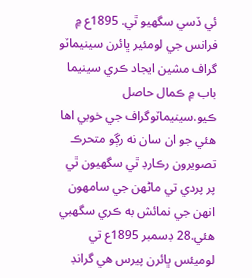ئي ڏسي سگھيو ٿي. 1895ع ۾ فرانس جي لومئير ڀائرن سينيماٽو گراف مشين ايجاد ڪري سينيما باب ۾ ڪمال حاصل ڪيو.سينيماٽوگراف جي خوبي اها هئي جو ان سان نه رڳو متحرڪ تصويرون رڪارڊ ٿي سگھيون ٿي پر پردي تي ماڻهن جي سامهون انهن جي نمائش به ڪري سگھبي هئي.28 ڊسمبر 1895ع تي لوميئس ڀائرن پيرس هي گرانڊ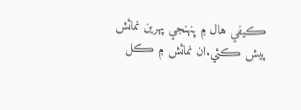ڪيفي هال ۾ پنهنجي پهرين نمائش پيش ڪئي.ان نمائش ۾ ڪل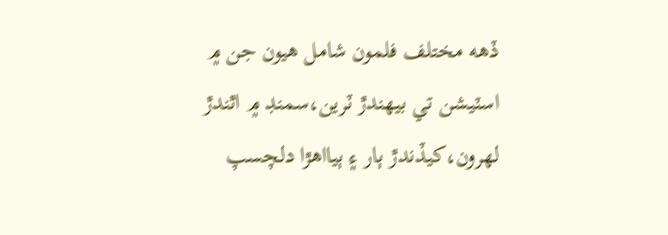ڏهه مختلف فلمون شامل هيون جن ۾ اسٽيشن تي بيهندڙ ٽرين،سمنڊ ۾ اٿندڙ لهرون،کيڏندڙ ٻار ۽ ٻيااهڙا دلچسپ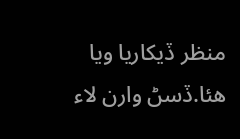منظر ڏيکاريا ويا هئا.ڏسڻ وارن لاء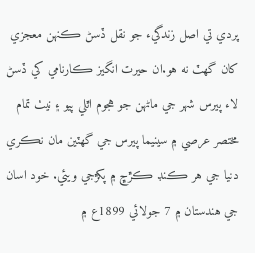پردي تي اصل زندگيء جو نقل ڏسڻ ڪنهن معجزي کان گھٽ نه هو.ان حيرت انگيز ڪارنامي کي ڏسڻ لاء پيرس شهر جي ماڻهن جو هجوم اٿلي پيو ۽ نيٺ تمام مختصر عرصي ۾ سينيما پيرس جي گھٽين مان نڪري دنيا جي هر ڪنڊ ڪڙڇ ۾ پکڙجي ويئي. خود اسان جي هندستان ۾ 7 جولائي 1899ع ۾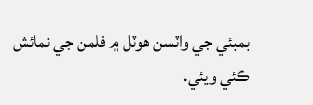بمبئي جي واٽسن هوٽل ۾ فلمن جي نمائش ڪئي ويئي.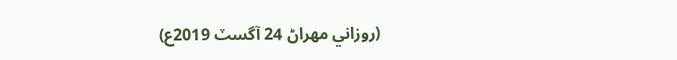(روزاني مهراڻ 24 آگسٽ 2019ع)